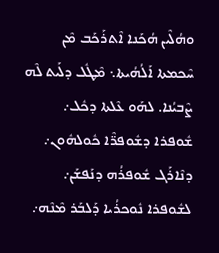ܘܗܳܠܶܝܢ ܗܳܟܰܢܐ ܐܶܬܪܰܟܰܒ ܡܶܢ ܚܶܟܡܬܐ ܐܰܠܳܗܳܝܬܐ܆ ܡܶܛܽܠ ܕܠܰܝܬ ܠܶܗ ܨܶܒܝܳܢܐ. ܠܗܰܘ ܥܶܠܬܐ ܕܟܽܠ܇ ܫܽܘܦܪܐ ܕܫܽܘܦܪ̈ܶܐ ܟܽܘܠܗܽܘܢ܇ ܕܢܶܐܪܰܓ ܫܽܘܦܪܳܗ ܕܢܰܦܫܰܢ܇ ܠܫܽܘܦܪܐ ܢܽܘܟܪܳܝܐ ܕܰܠܒܰܪ ܡܶܢܶܗ܇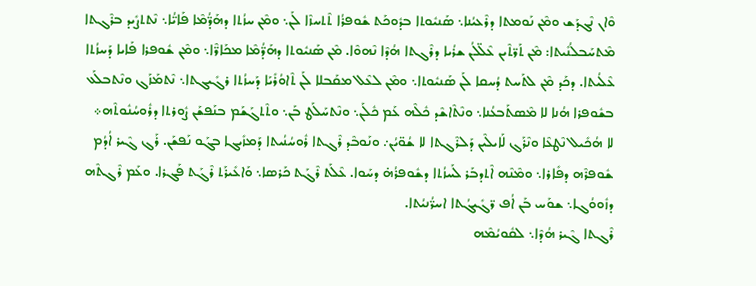ܘܶܐܢ ܢܶܓܕܰܫ ܘܡܶܢ ܢܰܘܡܬܐ ܕܪܶܥܝܳܢܐ܆ ܣܰܢܝܽܘܬܐ ܒܕܽܘܟܰܬ ܫܽܘܦܪܳܐ ܬܶܬܚܙܶܐ ܠܰܢ܆ ܘܡܶܢ ܚܙܳܬܐ ܕܗܰܕ̈ܳܡܶܐ ܦܰܐܝ̈ܳܐ܆ ܢܶܬܬܨܺܝܕ ܒܪܶܓܬܐ ܡܶܬܚܰܒܠܳܢܺܝܬܐ: ܡܶܢ ܬܰܪ̈ܬܶܝܢ ܥܶܠ̈ܠܳܢ ܫܪܳܝܐ ܕܪܶܓܬܐ ܗܳܕܶܐ ܢܶܗܘܶܐ. ܡܶܢ ܣܰܢܝܽܘܬܐ ܕܗܰܕ̈ܳܡܶܐ ܡܟܰܐܪ̈ܶܐ܆ ܘܡܶܢ ܫܽܘܦܪܐ ܦܰܐܝܐ ܕܰܚܙܳܬܐ ܥܶܠܳܝܬܐ. ܕܟܰܕ ܡܶܢ ܠܬܰܚܬ ܕܳܚܩܐ ܠܰܢ ܣܰܢܝܽܘܬܐ܆ ܘܡܶܢ ܠܥܶܠ ܡܩܰܒܠܐ ܠܰܢ ܬܶܐܘܳܪܺܝܰܐ ܕܰܚܙܳܬܐ ܪܓܺܝܓܬܐ܆ ܢܶܬܡܰܙܰܓ ܘܢܶܬܒܠܰܥ ܒܫܽܘܦܪܐ ܗܳܢܐ ܠܐ ܡܶܣܬܰܒܥܳܢܐ܆ ܘܢܶܬܶܐܫܶܕ ܟܽܠܶܗ ܥܰܡ ܟܽܠܰܢ܆ ܘܢܶܬܚܰܠܰܛ ܒܰܢ܆ ܘܬܶܬܓܰܫܰܡ ܒܢܰܦܫܰܢ ܨܽܘܪܬܐ ܕܪܽܘܚܳܢܽܘܬܶܗ܀
ܠܐ ܗܳܟܺܝܠ ܢܶܛܥܶܐ ܘܢܶܪܰܓ ܠܰܐܝܠܶܝܢ ܕܰܠܪܶܓܬܐ ܠܐ ܫܳܘ̈ܝܳܢ܇ ܘܢܰܘܒܶܕ ܪܶܓܬܐ ܪܽܘܚܳܢܳܝܬܐ ܕܰܡܙܺܝܓܐ ܒܓܰܘ ܢܰܦܫܰܢ. ܪܰܓ ܓܶܝܪ ܐܳܕܳܡ ܫܽܘܦܪܶܗ ܕܦܺܐܪܐ܆ ܘܡܶܢܶܗ ܐܶܬܕܒܰܪ ܠܰܚܙܳܬܐ ܕܫܽܘܦܪܳܗ̇ ܕܚܰܘܐ. ܥܶܠܰܬ ܪܶܓܰܬ ܟܰܪܣܐ܆ ܘܰܐܥܺܝܪܰܬ ܪܶܓܰܬ ܦܰܓܪܐ. ܘܥܰܡ ܪܶܓܬܶܗ ܕܙܽܘܘܳܓܐ܆ ܫܘܰܚ ܒܰܢ ܐܳܦ ܖ̈ܓܺܝܓܳܬܐ ܐܚܪ̈ܳܢܝܳܬܐ.
ܪܶܓܬܐ ܓܶܝܪ ܗܳܕܶܐ܆ ܠܩܽܘܝܳܡܶܗ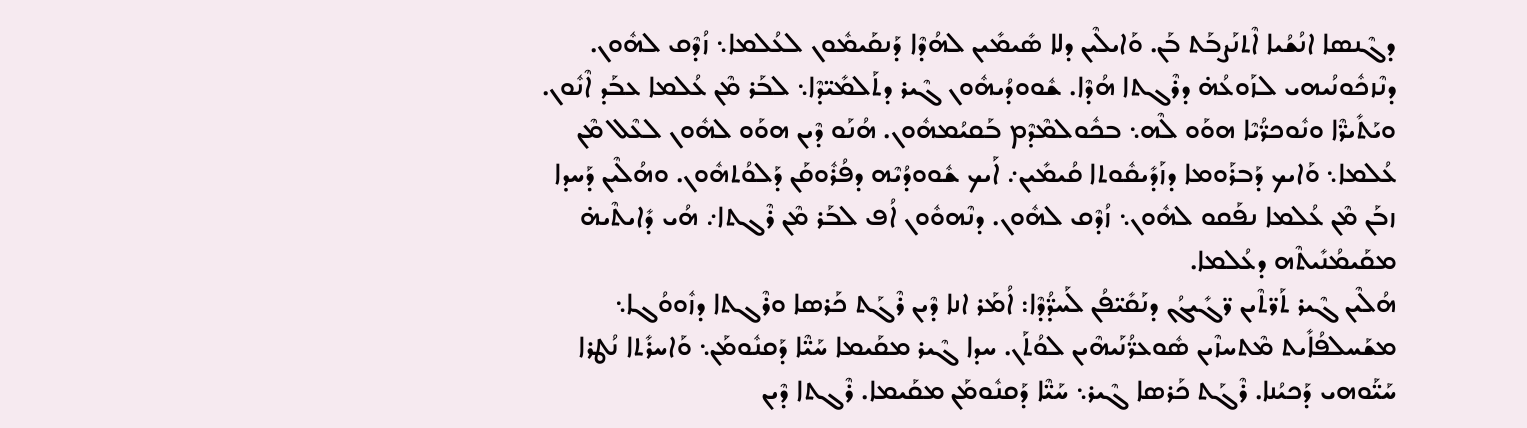ܕܓܶܢܣܐ ܐܢܳܫܳܝܐ ܐܶܬܢܰܨܒܰܬ ܒܰܢ. ܘܰܐܝܠܶܝܢ ܕܠܐ ܣܺܝܡܺܝܢ ܠܗܳܕܶܐ ܕܰܢܩܰܝܡܽܘܢ ܠܥܳܠܡܐ܆ ܙܳܕܶܩ ܠܗܽܘܢ. ܕܢܶܙܟܽܘܢܳܝܗܝ ܠܙܰܘܥܳܗ̇ ܕܪܶܓܬܐ ܗܳܕܶܐ. ܫܽܘܘܕܳܝܗܽܘܢ ܓܶܝܪ ܕܬܰܠܡܺܝ̈ܕܶܐ܆ ܠܒܰܪ ܡܶܢ ܥܳܠܡܐ ܥܒܰܕ ܐܶܢܽܘܢ. ܘܝܰܬܺܝܖ̈ܶܐ ܘܢܽܘܟܪ̈ܳܝܶܐ ܗܘܰܘ ܠܶܗ܆ ܒܟܽܘܠܡܶܕܶܡ ܒܰܩܝܳܡܗܽܘܢ. ܗܳܢܰܘ ܕܶܝܢ ܗܘܰܘ ܠܗܽܘܢ ܠܥܶܠ ܡܶܢ ܥܳܠܡܐ܆ ܘܰܐܝܟ ܕܰܒܪܰܘܡܐ ܕܙܰܕܺܝܩܽܘܬܐ ܩܳܝܡܺܝܢ܇ ܐܰܝܟ ܫܽܘܘܕܳܝܶܗ ܕܦܳܪܽܘܩܰܢ ܕܰܠܘܳܬܗܽܘܢ. ܘܗܳܠܶܝܢ ܕܰܚܕܐ ܙܒܰܢ ܡܶܢ ܥܳܠܡܐ ܢܦܰܩܘ ܠܗܽܘܢ܆ ܙܳܕܶܩ ܠܗܽܘܢ. ܕܢܶܗܘܽܘܢ ܐܳܦ ܠܒܰܪ ܡܶܢ ܪܶܓܬܐ܇ ܗܳܝ ܕܺܐܝܬܶܝܗ̇ ܡܩܰܝܡܳܢܺܝܬܶܗ ܕܥܳܠܡܐ.
ܗܳܠܶܝܢ ܓܶܝܪ ܬܰܪ̈ܬܶܝܢ ܪ̈ܓܺܝܓܳܢ ܕܢܰܩܺܝ̈ܦܳܢ ܠܰܚܕ̈ܳܕܶܐ: ܐܳܡܰܪ ܐܢܐ ܕܶܝܢ ܪܶܓܰܬ ܟܰܪܣܐ ܘܪܶܓܬܐ ܕܙܽܘܘܳܓܐ܆ ܡܫܰܚܠܦܳܐܺܝܬ ܡܶܬܚܙܶܝܢ ܣܽܘܥܪ̈ܳܢܰܝܗܶܝܢ ܠܘܳܬܰܢ. ܚܕܐ ܓܶܝܪ ܡܩܰܝܡܐ ܚܰܝ̈ܶܐ ܕܰܩܢܽܘܡܰܢ܆ ܘܰܐܚܪܺܬܐ ܢܳܛܪܐ ܚܰܝ̈ܰܘܗܝ ܕܰܟܝܳܢܐ. ܪܶܓܰܬ ܟܰܪܣܐ ܓܶܝܪ܆ ܚܰܝ̈ܶܐ ܕܰܩܢܽܘܡܰܢ ܡܩܰܝܡܐ. ܪܶܓܬܐ ܕܶܝܢ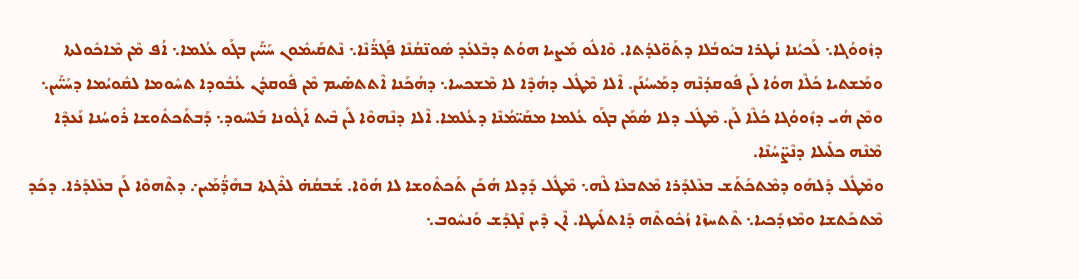ܕܙܽܘܘܳܓܐ܆ ܠܰܟܝܳܢܐ ܢܳܛܪܐ ܒܝܽܘܒܳܠܐ ܕܬܰܘ̈ܠܕܳܬܐ. ܘܶܐܠܽܘ ܡܰܨܝܐ ܗܘܳܬ ܕܒܶܠܥܳܕ ܣܽܘܢ̈ܩܳܢܶܐ ܦܰܓܪ̈ܳܢܶܐ܆ ܢܶܬܩܰܝܡܽܘܢ ܚܰܝ̈ܰܝܢ ܒܓܰܘ ܥܳܠܡܐ܆ ܐܳܦ ܡܶܢ ܡܶܐܟܽܘܠܬܐ ܘܡܰܫܬܝܐ ܟܳܠܶܐ ܗܘܳܐ ܠܰܢ ܦܽܘܩܕܳܢܶܗ ܕܡܰܚܝܳܢܰܢ. ܐܶܠܐ ܡܶܛܽܠ ܕܗܳܕܶܐ ܠܐ ܡܶܫܟܚܐ܆ ܕܗܳܟܰܢܐ ܐܶܬܬܣܺܝܡ ܡܶܢ ܦܽܘܩܕܳܢ ܥܳܒܽܘܕܐ ܬܚܽܘܡܐ ܠܩܽܘܝܳܡܐ ܕܚܰܝ̈ܰܝܢ܆ ܘܡܶܢ ܗܳܝ ܕܙܽܘܘܳܓܐ ܟܳܠܶܐ ܠܰܢ. ܡܶܛܽܠ ܕܠܐ ܣܳܡܰܢ ܒܓܰܘ ܥܳܠܡܐ ܡܩܰܝ̈ܡܳܢܶܐ ܕܥܳܠܡܐ. ܐܶܠܐ ܕܢܶܗܘܶܐ ܠܰܢ ܒܶܝܬ ܐܰܓܽܘܢܐ ܒܰܠܚܽܘܕ܆ ܕܰܒܬܰܟܬܽܘܫܐ ܪܽܘܚܳܢܐ ܢܰܥܕܶܐ ܡܶܢܶܗ ܟܠܺܝܠܐ ܕܢܶܨ̈ܚܳܢܶܐ.
ܘܡܶܛܽܠ ܕܰܠܗܰܘ ܕܡܶܬܟܰܬܰܫ ܒܥܶܠܕܰܪܐ ܡܶܬܒܥܶܐ ܠܶܗ܆ ܡܶܛܽܠ ܕܰܕܠܐ ܗܳܟܰܢ ܬܰܟܬܽܘܫܐ ܠܐ ܗܳܘܶܐ. ܫܰܒܩܳܗ̇ ܠܪܶܓܬܐ ܒܗܰܕ̈ܳܡܰܝܢ܇ ܕܬܶܗܘܶܐ ܠܰܢ ܒܥܶܠܕܰܪܐ. ܕܟܰܕ ܡܶܬܟܰܬܫܐ ܘܡܶܙܕܰܟܝܐ܆ ܬܶܬܚܙܶܐ ܙܳܟܽܘܬܶܗ ܕܰܐܬܠܺܝܛܐ. ܐܶܢ ܕܶܝܢ ܢܶܓܕܰܫ ܘܰܢܚܽܘܒ܆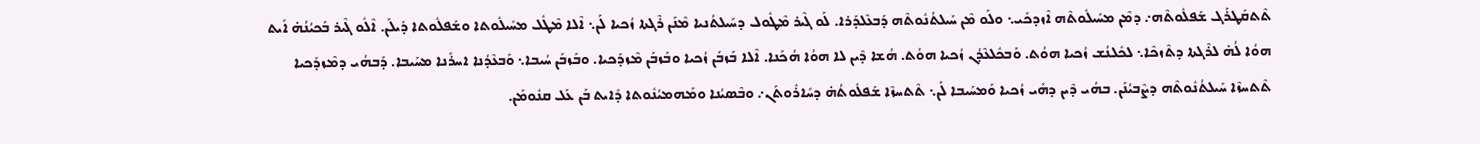ܬܶܬܩܰܛܪܰܓ ܫܰܦܠܽܘܬܶܗ܇ ܕܡܶܢ ܡܚܺܝܠܽܘܬܶܗ ܐܶܙܕܟܺܝ܆ ܘܠܰܘ ܡܶܢ ܚܰܝܠܬܳܢܽܘܬܶܗ ܕܰܒܥܶܠܕܰܪܐ. ܠܰܘ ܓܶܝܪ ܡܶܛܽܘܠ ܕܚܰܝܠܬܳܢܝܐ ܡܶܢܰܢ ܪܶܓܬܐ ܙܳܟܝܐ ܠܰܢ܆ ܐܶܠܐ ܡܶܛܽܠ ܡܚܺܝܠܽܘܬܐ ܘܫܰܦܠܽܘܬܐ ܕܺܝܠܰܢ. ܐܶܠܽܘ ܓܶܝܪ ܒܰܟܝܳܢܳܗ̇ ܐܺܝܬ ܗܘܳܐ ܠܳܗ̇ ܠܪܶܓܬܐ ܕܬܶܙܟܶܐ܆ ܠܟܽܠܢܳܫ ܙܳܟܝܐ ܗܘܳܬ. ܘܰܒܟܽܠܥܶܕܳܢ ܙܳܟܝܐ ܗܘܳܬ. ܗܳܫܐ ܕܶܝܢ ܠܐ ܗܘܳܐ ܗܳܟܰܢܐ. ܐܶܠܐ ܒܰܙܒܰܢ ܙܳܟܝܐ ܘܒܰܙܒܰܢ ܡܶܙܕܰܟܝܐ. ܘܒܰܙܒܰܢ ܚܳܝܒܐ܆ ܘܰܒܥܶܕܳܢܐ ܐܚܪܺܢܐ ܡܚܰܝܒܐ. ܕܰܒܗܳܝ ܕܡܶܙܕܰܟܝܐ ܬܶܬܚܙܶܐ ܚܰܝܠܬܳܢܽܘܬܶܗ ܕܨܶܒܝܳܢܰܢ. ܒܗܳܝ ܕܶܝܢ ܕܗܺܝ ܙܳܟܝܐ ܘܰܡܚܰܝܒܐ ܠܰܢ܆ ܬܶܬܚܙܶܐ ܫܰܦܠܽܘܬܳܗ̇ ܕܚܺܐܪܽܘܬܰܢ܇ ܘܒܶܣܝܳܢܐ ܘܡܰܗܡܝܳܢܽܘܬܐ ܕܺܐܝܬ ܒܰܢ ܥܰܠ ܩܢܽܘܡܰܢ.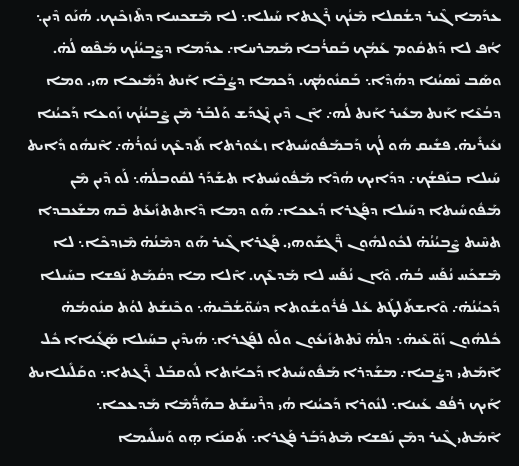ܥܕܰܡܐ ܓܶܝܪ ܕܫܳܩܠܐ ܡܶܢܳܟ ܪܶܓܬܐ ܚܰܝܠܐ܆ ܠܐ ܡܶܫܟܚܐ ܕܬܶܙܟܶܝܟ. ܗܳܢܰܘ ܕܶܝܢ܆ ܐܳܦ ܠܐ ܕܰܬܩܽܘܡ ܥܰܡܳܟ ܒܰܩܪܳܒܐ ܡܰܡܪܚܐ܇ ܥܕܰܡܐ ܕܨܶܒܝܳܢܳܟ ܡܰܦܶܣ ܠܳܗ̇. ܘܣܰܒ ܢܶܣܝܳܢܐ ܕܗܳܕܶܐ܆ ܒܰܩܢܽܘܡܳܟ. ܕܰܟܡܐ ܕܨܳܒܶܐ ܐܰܢܬ ܕܰܡܺܝܟܐ ܗܝ. ܘܡܐ ܕܒܳܥܶܐ ܐܰܢܬ ܡܥܺܝܪ ܐܰܢܬ ܠܳܗ܇ ܐܶܢ ܕܶܝܢ ܢܶܓܕܰܫ ܘܰܠܒܰܪ ܡܶܢ ܨܶܒܝܳܢܳܟ ܙܰܘܥܐ ܕܰܟܝܳܢܐ ܢܥܺܝܪܺܝܗ̇. ܦܫܺܝܩ ܗܽܘ ܠܳܟ ܕܰܒܡܰܦܽܘܚܺܝܬܐ ܙܥܽܘܪܬܐ ܬܰܕܥܶܟ ܢܽܘܪܳܗ̇܇ ܐܶܢܗܽܘ ܕܺܐܝܬ ܚܰܝܠܐ ܒܢܰܦܫܳܟ܇ ܕܕܰܐܝܟ ܗܳܕܶܐ ܡܰܦܽܘܚܺܝܬܐ ܬܫܰܕܰܪ ܠܩܽܘܒܠܳܗ̇܆ ܠܰܘ ܕܶܝܢ ܡܶܢ ܡܰܦܽܘܚܺܝܬܐ ܕܚܰܝܠܐ ܕܦܰܓܪܐ ܕܳܥܟܐ܇ ܗܰܘ ܕܡܐ ܕܶܐܬܬܙܺܝܥܰܬ ܒܶܗ ܡܫܰܥܒܕܐ ܬܚܶܝܬ ܨܶܒܝܳܢܳܗ̇ ܠܟܽܘܠܗܽܘܢ ܪ̈ܶܓܫܰܘܗܝ. ܦܰܓܪܐ ܓܶܝܪ ܗܰܘ ܕܡܶܢܳܗ̇ ܡܶܙܕܟܶܐ܆ ܠܐ ܡܶܫܟܰܚ ܢܳܦܰܚ ܒܳܗ̇. ܘܶܐܢ ܢܳܦܰܚ ܠܐ ܡܰܕܥܶܟ. ܐܶܠܐ ܡܐ ܕܩܳܡܰܬ ܢܰܦܫܐ ܒܚܰܝܠܐ ܕܰܟܝܳܢܳܗ̇܇ ܘܶܐܫܬܰܠܛܰܬ ܥܰܠ ܦܳܪܽܘܫܽܘܬܐ ܕܚܽܘ̈ܫܳܒܶܝܗ̇܆ ܘܟܶܢܫܰܬ ܠܘܳܬ ܩܢܽܘܡܳܗ̇ ܟܽܠܗܽܘܢ ܙܰܘ̈ܥܶܝܗ̇܆ ܕܠܳܗ̇ ܢܶܬܬܙܺܝܥܽܘܢ ܘܠܰܘ ܠܦܰܓܪܐ܆ ܗܳܝܕܶܝܢ ܒܚܰܝܠܐ ܣܰܓܺܝܐܐ ܟܽܠ ܐܶܡܰܬܝ ܕܨܳܒܝܐ܇ ܡܫܰܕܪܐ ܡܰܦܽܘܚܺܝܬܐ ܕܰܟܐܳܬܐ ܠܽܘܩܒܰܠ ܪܶܓܬܐ܆ ܘܩܰܠܺܝܠܐܝܬ ܐܰܝܟ ܪܦܳܦ ܥܰܝܢܐ܆ ܠܢܽܘܪܐ ܕܰܟܝܳܢܐ ܗܳܝ ܕܪܶܚܫܰܬ ܒܗܰܕ̈ܳܡܶܐ ܡܰܕܥܟܐ܆
ܐܶܡܰܬܝ ܓܶܝܪ ܕܡܶܢ ܢܰܦܫܐ ܡܶܬܕܰܒܰܪ ܦܰܓܪܐ܆ ܬܰܩܢܰܐ ܗ̣ܘ ܘܰܚܠܺܝܡܐ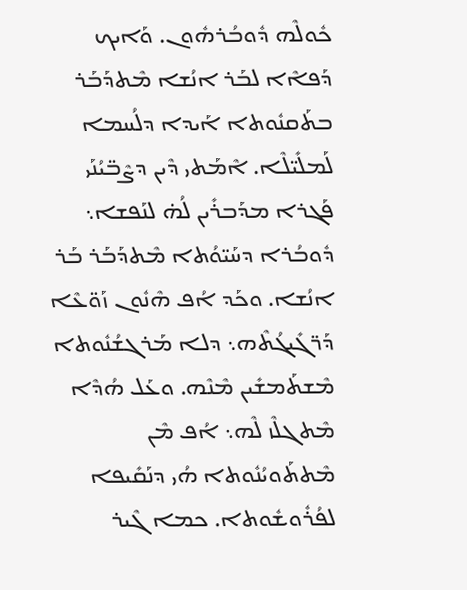ܟܽܘܠܶܗ ܕܽܘܒܳܪܗܽܘܢ. ܘܰܐܝܟ ܕܰܦܐܶܐ ܠܒܰܪ ܐܢܳܫܐ ܡܶܬܕܰܒܰܪ ܒܬܰܩܢܽܘܬܐ ܐܰܝܕܐ ܕܠܳܚܡܐ ܠܰܡܠܺܝ̈ܠܶܐ. ܐܶܡܰܬܝ ܕܶܝܢ ܕܨܶܒ̈ܝܳܢܰܝ ܦܰܓܪܐ ܡܕܰܒܪܺܝܢ ܠܳܗ̇ ܠܢܰܦܫܐ܆ ܕܽܘܒܳܪܐ ܕܚܰܝ̈ܘܳܬܐ ܡܶܬܕܰܒܰܪ ܒܰܪ ܐܢܳܫܐ. ܘܟܰܕ ܐܳܦ ܗܶܢܽܘܢ ܙܰܘ̈ܥܶܐ ܕܰܪ̈ܓܺܝܓܳܬܶܗ܆ ܕܠܐ ܡܰܪܓܫܳܢܽܘܬܐ ܡܶܫܬܰܡܫܺܝܢ ܡܶܢܶܗ. ܘܥܰܠ ܗܳܕܶܐ ܡܶܬܓܠܶܙ ܠܶܗ܆ ܐܳܦ ܡܶܢ ܡܶܬܬܰܘܝܳܢܽܘܬܐ ܗܳܝ ܕܢܰܩܺܝܦܐ ܠܦܳܪܽܘܫܽܘܬܐ. ܟܡܐ ܓܶܝܪ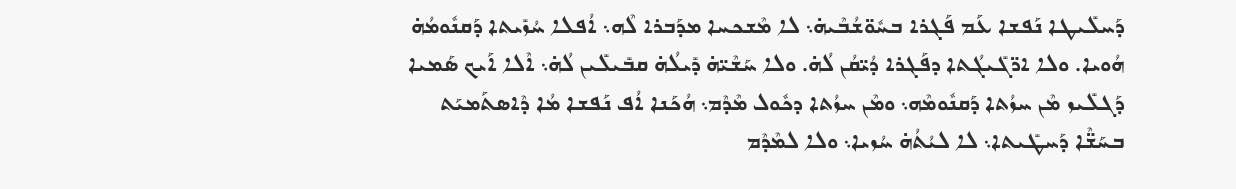ܕܰܚܠܺܝܛܐ ܢܰܦܫܐ ܥܰܡ ܦܰܓܪܐ ܒܚܽܘ̈ܫܳܒܶܝܗ̇܆ ܠܐ ܡܶܫܟܚܐ ܡܕܰܒܪܐ ܠܶܗ܆ ܐܳܦܠܐ ܚܳܙܺܝܬܐ ܕܰܩܢܽܘܡܳܗ̇ ܗܳܘܝܐ. ܘܠܐ ܐܖ̈ܓܺܝܓܳܬܐ ܕܦܰܓܪܐ ܕܳܝ̈ܩܳܢ ܠܳܗ̇. ܘܠܐ ܚܰܫܶܝ̈ܗ̇ ܕܺܝܠܳܗ̇ ܩܒܺܝܠܺܝܢ ܠܳܗ̇܆ ܐܶܠܐ ܐܰܝܟ ܣܰܡܝܐ ܕܰܓܠܺܝܙ ܡܶܢ ܚܙܳܬܐ ܕܰܩܢܽܘܡܶܗ܆ ܘܡܶܢ ܚܙܳܬܐ ܕܟܽܘܠ ܡܶܕܶܡ܆ ܗܳܟܰܢܐ ܐܳܦ ܢܰܦܫܐ ܡܳܐ ܕܶܐܣܬܰܡܝܰܬ ܒܚܰܫ̈ܶܐ ܕܰܚܛܺܝܬܐ܆ ܠܐ ܠܝܳܬܳܗ̇ ܚܳܙܝܐ܆ ܘܠܐ ܠܡܶܕܶܡ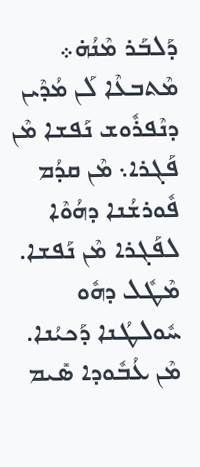ܕܰܠܒܰܪ ܡܶܢܳܗ̇܀
ܡܶܬܒܥܶܐ ܠܰܢ ܡܳܕܶܝܢ ܕܢܶܦܪܽܘܫ ܢܰܦܫܐ ܡܶܢ ܦܰܓܪܐ܆ ܡܶܢ ܩܕܳܡ ܦܽܘܪܫܳܢܐ ܕܗܳܘܶܐ ܠܦܰܓܪܐ ܡܶܢ ܢܰܦܫܐ. ܡܶܛܽܠ ܕܗܽܘ ܚܽܘܠܛܳܢܐ ܕܰܟܝܳܢܐ. ܡܶܢ ܥܳܒܽܘܕܐ ܣܺܝܡ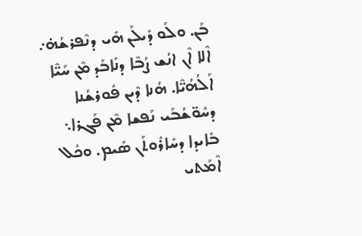ܒܰܢ. ܘܠܰܘ ܕܺܝܠܰܢ ܗܺܝ ܕܢܶܦܪܫܳܗ̇܇ ܐܶܠܐ ܐܶܢ ܐܢܳܫ ܨܳܒܶܐ ܕܢܺܐܒܰܕ ܡܶܢ ܚܰܝ̈ܶܐ ܐܰܠܳܗܳܝ̈ܶܐ. ܗܳܢܐ ܕܶܝܢ ܦܽܘܪܫܳܢܐ ܕܚܽܘ̈ܫܳܒܰܝ ܢܰܦܫܐ ܡܶܢ ܦܰܓܪܐ܆ ܒܺܐܝܕܐ ܕܚܺܐܪܽܘܬܰܢ ܣܺܝܡ. ܘܟܽܠ ܐܶܡܰܬܝ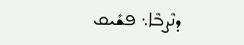ܕܢܶܨܒܶܐ܆ ܦܫܺܝܩ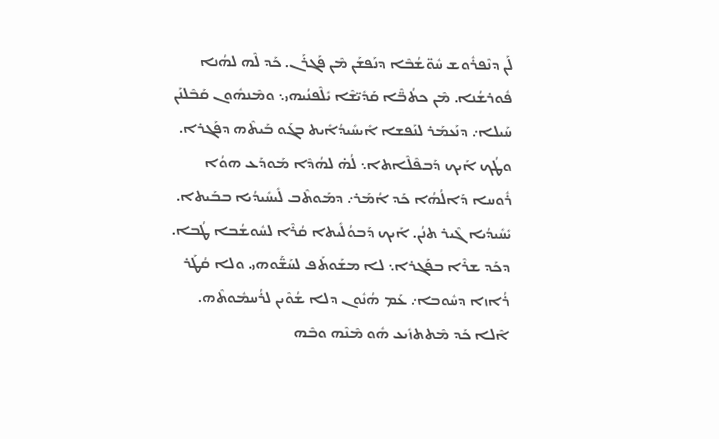ܠܰܢ ܕܢܶܦܪܽܘܫ ܚܽܘ̈ܫܳܒܶܐ ܕܢܰܦܫܰܢ ܡܶܢ ܦܰܓܪܰܢ. ܟܰܕ ܠܶܗ ܠܗܳܢܐ ܦܽܘܪܫܳܢܐ. ܡܶܢ ܟܬܳܒ̈ܶܐ ܩܰܕܺܝ̈ܫܶܐ ܝܺܠܶܦܢܳܝܗܝ܆ ܘܡܶܢܗܽܘܢ ܩܰܒܶܠܢܰܢ ܚܰܝܠܐ܇ ܕܢܰܥܡܰܪ ܠܢܰܦܫܐ ܐܺܝܚܺܝܕܳܐܺܝܬ ܒܓܰܘ ܒܰܝܬܶܗ ܕܦܰܓܪܐ. ܘܛܳܟ ܐܰܝܟ ܕܰܒܦܶܠܶܐܬܐ܆ ܠܳܗ̇ ܠܗܳܕܶܐ ܡܰܘܕܰܥ ܗܘܳܐ ܪܽܘܚܐ ܕܰܐܠܳܗܳܐ ܟܰܕ ܐܳܡܰܪ܇ ܕܡܰܘܬܶܒ ܠܺܝܚܺܝܕܳܝܐ ܒܒܰܝܬܐ. ܝܺܚܺܝܕܳܝܐ ܓܶܝܪ ܬܢܳܢ. ܐܰܝܟ ܕܰܒܘܳܠܺܝܬܐ ܩܳܪܶܐ ܠܚܽܘܫܳܒܐ ܛܳܒܐ. ܕܟܰܕ ܫܪܶܐ ܒܦܰܓܪܐ܆ ܠܐ ܡܫܰܘܬܰܦ ܠܚܰܫ̈ܰܘܗܝ. ܘܠܐ ܩܳܛܰܪ ܪܳܐܙܐ ܕܚܽܘܒܐ܇ ܥܰܡ ܗܳܢܽܘܢ ܕܠܐ ܫܳܘܶܝܢ ܠܪܳܚܡܽܘܬܶܗ. ܐܶܠܐ ܟܰܕ ܡܶܬܬܙܺܝܥ ܗܽܘ ܡܶܢܶܗ ܘܒܶܗ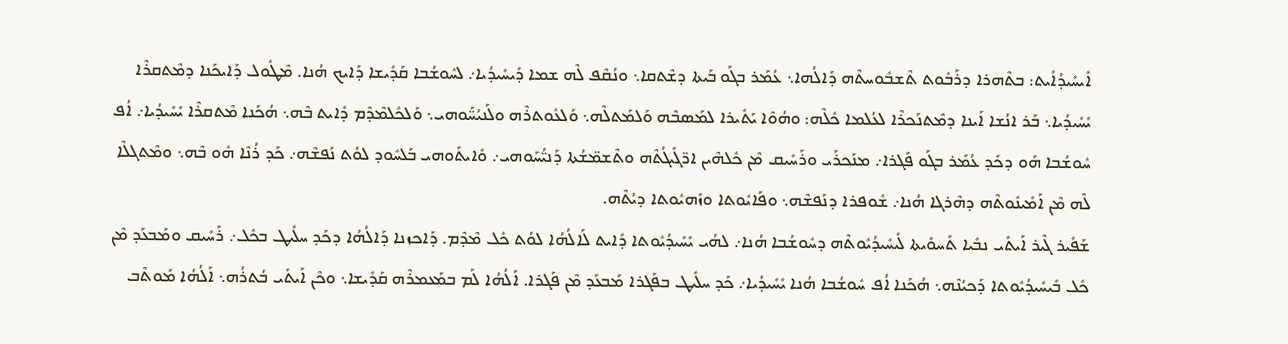ܐܺܝܚܺܝܕܳܐܺܝܬ: ܒܬܶܗܪܐ ܕܪܰܒܽܘܬ ܬܶܫܒܽܘܚܬܶܗ ܕܰܐܠܳܗܐ܆ ܥܳܡܰܪ ܒܓܰܘ ܒܰܝܬܐ ܕܫܶܬܩܐ܆ ܘܢܳܩܶܦ ܠܶܗ ܫܡܐ ܕܺܝܚܺܝܕܳܝܐ܇ ܠܚܽܘܫܳܒܐ ܩܰܕܺܝܫܐ ܕܰܐܝܟ ܗܳܢܐ. ܡܶܛܽܘܠ ܕܰܐܝܟܰܢܐ ܕܡܶܬܩܪܶܐ ܝܺܚܺܝܕܳܝܐ܆ ܒܰܪ ܐܢܳܫܐ ܐܰܝܢܐ ܕܡܶܬܢܰܟܪܶܐ ܠܥܳܠܡܐ ܟܽܠܶܗ: ܘܗܳܘܶܐ ܝܰܬܺܝܪܐ ܠܡܰܣܒܶܗ ܘܰܠܡܰܬܠܶܗ܆ ܘܰܠܥܽܘܬܪܶܗ ܘܠܰܢܝܳܚ̈ܰܘܗܝ܆ ܘܰܠܟܽܠܡܶܕܶܡ ܕܺܐܝܬ ܒܶܗ܆ ܗܳܟܰܢܐ ܡܶܬܩܪܶܐ ܝܺܚܺܝܕܳܝܐ܇ ܐܳܦ ܚܽܘܫܳܒܐ ܗܰܘ ܕܟܰܕ ܥܳܡܰܪ ܒܓܰܘ ܦܰܓܪܐ܇ ܡܢܰܟܪܰܝ ܘܪܰܚܺܝܩ ܡܶܢ ܟܽܠܗܶܝܢ ܐܖ̈ܓܺܝܓܳܬܶܗ ܘܬܶܫܡ̈ܫܳܬܐ ܕܰܢܝ̈ܳܚܰܘܗܝ܇ ܘܺܐܝܬܰܘܗܝ ܒܰܠܚܽܘܕ ܠܘܳܬ ܢܰܦܫܶܗ܇ ܟܰܕ ܪܳܢܶܐ ܗܽܘ ܒܶܗ܆ ܘܡܶܬܓܠܶܐ ܠܶܗ ܡܶܢ ܐܰܡܺܝܢܽܘܬܶܗ ܕܗܶܪܓܐ ܗܳܢܐ܇ ܫܽܘܦܪܐ ܕܢܰܦܫܶܗ܆ ܘܦܰܐܝܽܘܬܐ ܘܙܰܗܝܽܘܬܐ ܕܝܳܬܶܗ.
ܫܰܦܺܝܪ ܓܶܝܪ ܐܰܝܬܺܝ ܢܒܺܝܐ ܬܰܚܘܺܝܬܐ ܠܺܝܚܺܝܕܳܝܽܘܬܶܗ ܕܚܽܘܫܳܒܐ ܗܳܢܐ܇ ܠܗܳܝ ܝܺܚܺܝܕܳܝܽܘܬܐ ܕܺܐܝܬ ܠܰܐܠܳܗܳܐ ܠܘܳܬ ܟܽܠ ܡܶܕܶܡ. ܕܰܐܟܙܢܐ ܕܰܐܠܳܗܳܐ ܕܟܰܕ ܚܠܺܝܛ ܒܟܽܠ܇ ܪܰܚܺܝܩ ܘܡܰܒܥܰܕ ܡܶܢ ܟܽܠ ܒܺܝܚܺܝܕܳܝܽܘܬܐ ܕܰܟܝܳܢܶܗ܆ ܗܳܟܰܢܐ ܐܳܦ ܚܽܘܫܳܒܐ ܗܳܢܐ ܝܺܚܺܝܕܳܝܐ܇ ܟܰܕ ܚܠܺܝܛ ܒܦܰܓܪܐ ܡܰܒܥܰܕ ܡܶܢ ܦܰܓܪܐ. ܐܰܠܳܗܳܐ ܠܰܡ ܒܡܰܥܡܪܶܗ ܩܰܕܺܝܫܐ܆ ܘܟܶܢ ܐܰܝܬܺܝ ܒܳܬܪܳܗ܆ ܐܰܠܳܗܳܐ ܡܰܘܬܶܒ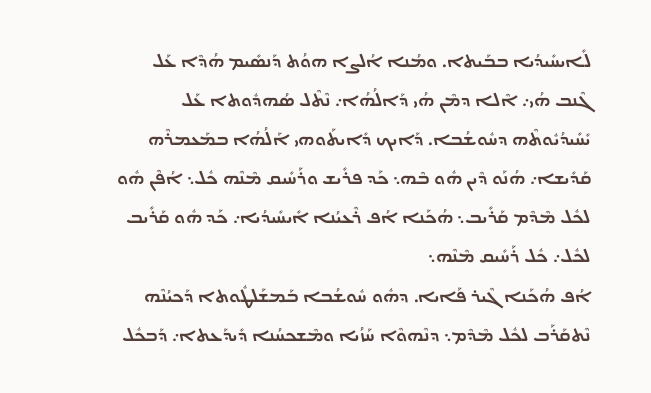ܠܺܐܝܚܺܝܕܳܝܐ ܒܒܰܝܬܐ. ܘܡܳܢܐ ܐܳܠܨܐ ܗܘܳܬ ܕܰܢܣܺܝܡ ܗܳܕܶܐ ܥܰܠ ܓܶܢܒ ܗܳܝ܇ ܐܶܠܐ ܕܡܶܢ ܗܳܝ ܕܰܐܠܳܗܳܐ܇ ܢܶܬܶܠ ܣܳܗܕܽܘܬܐ ܥܰܠ ܝܺܚܺܝܕܳܝܽܘܬܶܗ ܕܚܽܘܫܳܒܐ. ܕܰܐܝܟ ܕܺܐܝܬܰܘܗܝ ܐܰܠܳܗܳܐ ܒܡܰܥܡܪܶܗ ܩܰܕܺܝܫܐ܇ ܗܳܢܰܘ ܕܶܝܢ ܗܽܘ ܒܶܗ܆ ܟܰܕ ܦܪܺܝܫ ܘܪܰܚܺܝܩ ܡܶܢܶܗ ܟܽܠ܆ ܐܳܦܶܢ ܗܽܘ ܠܟܽܠ ܡܶܕܶܡ ܩܰܪܺܝܒ܆ ܗܳܟܰܢܐ ܐܳܦ ܪܶܥܝܳܢܐ ܐܺܝܚܺܝܕܳܝܐ܇ ܟܰܕ ܗܽܘ ܩܰܪܺܝܒ ܠܟܽܠ܇ ܟܽܠ ܪܰܚܺܝܩ ܡܶܢܶܗ܆
ܐܳܦ ܗܳܟܰܢܐ ܓܶܝܪ ܦܰܐܝܐ. ܕܗܽܘ ܚܽܘܫܳܒܐ ܒܰܡܫܰܠܛܽܘܬܐ ܕܰܟܝܳܢܶܗ ܢܶܬܩܰܪܰܒ ܠܟܽܠ ܡܶܕܶܡ܆ ܕܢܶܗܘܶܐ ܚܰܙܳܝܐ ܘܡܶܫܟܚܳܢܐ ܕܺܝܕܰܥܬܐ܇ ܕܰܒܟܽܠ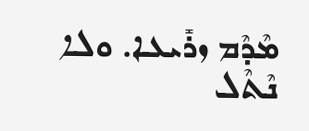ܡܶܕܶܡ ܙܪܺܝܥܐ. ܘܠܐ ܢܶܬܶܠ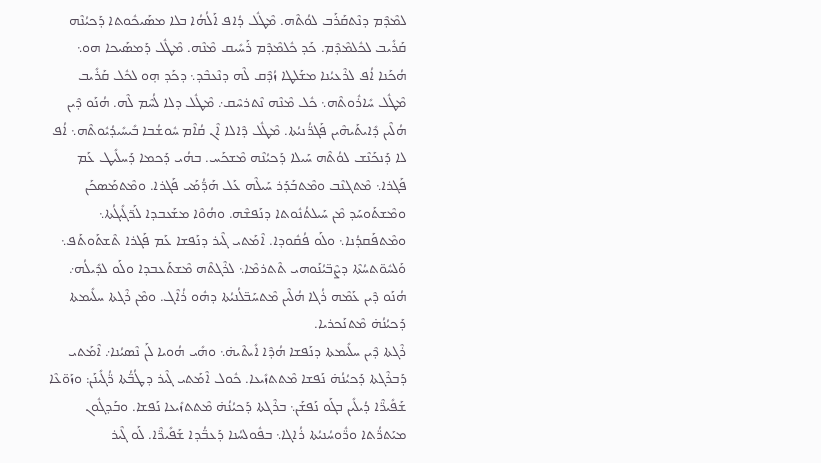ܠܡܶܕܶܡ ܕܢܶܬܩܰܪܰܒ ܠܘܳܬܶܗ. ܡܶܛܽܠ ܕܳܐܦ ܐܰܠܳܗܳܐ ܒܠܐ ܡܣܰܝܟܽܘܬܐ ܕܰܟܝܳܢܶܗ ܩܰܪܺܝܒ ܠܟܽܠܡܶܕܶܡ. ܟܰܕ ܟܽܠܡܶܕܶܡ ܪܰܚܺܝܩ ܡܶܢܶܗ. ܡܶܛܽܠ ܕܰܡܣܰܝܟܐ ܗܘ܆ ܗܳܟܰܢܐ ܐܳܦ ܠܪܶܥܝܳܢܐ ܡܫܰܠܛܐ ܙܳܕܶܩ ܠܶܗ ܕܢܶܥܒܶܕ܆ ܕܟܰܕ ܗ̣ܘ ܠܟܽܠ ܩܰܪܺܝܒ ܡܶܛܽܠ ܚܺܐܪܽܘܬܶܗ܆ ܟܽܠ ܡܶܢܶܗ ܢܶܬܪܚܶܩ܇ ܡܶܛܽܠ ܕܠܐ ܠܳܚܶܡ ܠܶܗ. ܗܳܢܰܘ ܕܶܝܢ ܗܳܠܶܝܢ ܕܺܐܝܬܰܝܗܶܝܢ ܦܰܓܪ̈ܳܢܝܳܬܐ. ܡܶܛܽܠ ܕܶܐܠܐ ܐܶܢ ܩܳܐܶܡ ܚܽܘܫܳܒܐ ܒܺܝܚܺܝܕܳܝܽܘܬܶܗ܆ ܐܳܦ ܠܐ ܕܰܢܟܰܢܶܫ ܠܘܳܬܶܗ ܚܰܝܠܐ ܕܰܟܝܳܢܶܗ ܡܶܫܟܰܚ. ܒܗܳܝ ܕܰܟܡܐ ܕܰܚܠܺܝܛ ܥܰܡ ܦܰܓܪܐ܆ ܡܶܬܓܢܶܒ ܘܡܶܬܒܰܕܰܪ ܚܰܝܠܶܗ ܥܰܠ ܗܰܕ̈ܳܡܰܝ ܦܰܓܪܐ. ܘܡܶܬܡܰܣܟܰܢ ܘܡܶܫܬܰܘܚܰܕ ܡܶܢ ܚܰܝܠܬܳܢܽܘܬܐ ܕܢܰܦܫܶܗ. ܘܗܳܘܶܐ ܡܫܰܥܒܕܐ ܠܰܖ̈ܓܺܝܓܳܬܐ܆ ܘܡܶܬܦܰܩܕܳܢܐ܆ ܘܠܰܘ ܦܳܩܽܘܕܐ. ܐܶܡܰܬܝ ܓܶܝܪ ܕܢܰܦܫܐ ܥܰܡ ܦܰܓܪܐ ܬܶܫܬܰܘܬܰܦ܆ ܘܰܠܚܽܘ̈ܬܚܳܬܶܐ ܕܨܶܒ̈ܝܳܢܰܘܗܝ ܬܶܬܪܡܶܐ܆ ܠܪܶܓܬܶܗ ܡܶܫܬܰܥܒܕܐ ܘܠܰܘ ܠܕܺܝܠܳܗ܇ ܗܳܢܰܘ ܕܶܝܢ ܥܰܡܶܗ ܪܳܓܐ ܗܳܠܶܝܢ ܡܶܬܚܰܒ̈ܠܳܢܝܳܬܐ ܕܗܽܘ ܪܳܐܶܓ. ܘܡܶܢ ܪܶܓܬܐ ܚܠܺܝܡܬܐ ܕܰܟܝܳܢܳܗ̇ ܡܶܬܢܰܟܪܝܐ.
ܪܶܓܬܐ ܕܶܝܢ ܚܠܺܝܡܬܐ ܕܢܰܦܫܐ ܗܳܕܶܐ ܐܺܝܬܶܝܗ̇܆ ܘܗܺܝ ܗܳܘܝܐ ܠܰܢ ܢܶܣܝܳܢܐ܇ ܐܶܡܰܬܝ ܕܰܒܪܶܓܬܐ ܕܰܟܝܳܢܳܗ̇ ܢܰܦܫܐ ܡܶܬܬܙܺܝܥܐ. ܟܽܘܠ ܐܶܡܰܬܝ ܓܶܝܪ ܕܛܳܒ̈ܳܬܐ ܪ̈ܳܓܺܝܢܰܢ: ܘܙܰܘ̈ܥܶܐ ܫܰܦܺܝܪ̈ܶܐ ܕܳܝܠܺܝܢ ܒܓܰܘ ܢܰܦܫܰܢ܆ ܒܪܶܓܬܐ ܕܰܟܝܳܢܳܗ̇ ܡܶܬܬܙܺܝܥܐ ܢܰܦܫܐ. ܘܒܰܕܓܽܘܢ ܡܝܰܬܪ̈ܳܬܐ ܘܪ̈ܽܘܚܳܢܝܳܬܐ ܪܳܐܓܐ܆ ܒܦܽܘܠܚܳܢܐ ܕܰܥܒ̈ܳܕܐ ܫܰܦܺܝܪ̈ܶܐ. ܠܰܘ ܓܶܝܪ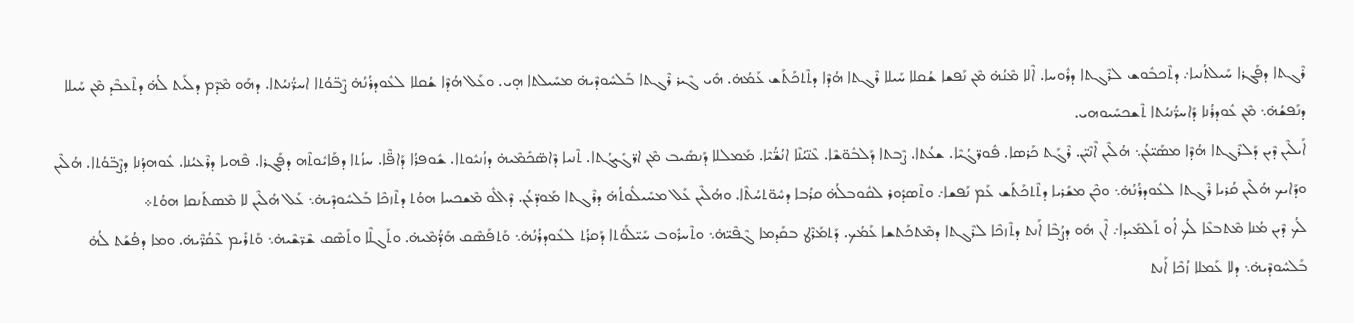ܪܶܓܬܐ ܕܦܰܓܪܐ ܚܰܝܠܬܳܢܝܐ܇ ܕܬܶܟܒܽܘܫ ܠܪܶܓܬܐ ܕܪܽܘܚܐ. ܐܶܠܐ ܡܶܢܳܗ̇ ܡܶܢ ܢܰܦܫܐ ܫܳܩܠܐ ܚܰܝܠܐ ܪܶܓܬܐ ܗܳܕܶܐ ܕܬܶܬܟܰܬܰܫ ܥܰܡܳܗ̇. ܗܺܝ ܓܶܝܪ ܪܶܓܬܐ ܒܰܠܚܽܘܕܶܝܗ̇ ܡܚܺܝܠܬܐ ܗ̣ܝ. ܘܥܰܠ ܗܳܕܶܐ ܫܳܩܠܐ ܠܥܽܘܕܪܳܢܳܗ̇ ܨܶܒ̈ܘܳܬܐ ܐܚܪ̈ܳܢܝܳܬܐ. ܕܗܰܘ ܡܶܕܶܡ ܕܠܰܝܬ ܠܳܗ̇ ܕܬܶܥܒܶܕ ܡܶܢ ܚܰܝܠܐ ܕܢܰܦܫܳܗ̇܆ ܡܶܢ ܥܽܘܕܪܳܢܐ ܕܰܐܚܪ̈ܳܢܝܳܬܐ ܬܶܫܟܚܺܝܘܗܝ.
ܐܰܝܠܶܝܢ ܕܶܝܢ ܕܰܠܪܶܓܬܐ ܗܳܕܶܐ ܡܣܰܝ̈ܥܳܢ܆ ܗܳܠܶܝܢ ܐܶܢܶܝ̈ܢ. ܪܶܓܰܬ ܟܰܪܣܐ. ܦܽܘܪ̈ܓܳܝܶܐ. ܫܥܳܬܐ. ܨܶܒܬܐ ܕܰܠܒܽܘ̈ܫܶܐ. ܥܶܢ̈ܝܳܢܶܐ ܐܢܳܫ̈ܳܝܶܐ. ܡܰܡܠܠܐ ܕܰܢܣܺܝܒ ܡܶܢ ܐܖ̈ܓܺܝܓܳܬܐ. ܬܶܢܝܐ ܕܶܐܣ̈ܟܺܡܶܝܗ̇ ܕܙܳܢܝܽܘܬܐ. ܫܽܘܦܪܳܐ ܕܰܐܦ̈ܶܐ. ܚܙܳܬܐ ܕܦܰܐܝܽܘܬܶܗ ܕܦܰܓܪܐ. ܦܶܗܝܐ ܕܪܶܥܝܳܢܐ. ܥܽܘܗܕܳܢܐ ܕܨܶܒ̈ܘܳܬܐ. ܗܳܠܶܝܢ ܘܕܰܐܝܟ ܗܳܠܶܝܢ ܩܳܪܝܐ ܪܶܓܬܐ ܠܥܽܘܕܪܳܢܳܗ̇܆ ܘܟܶܢ ܡܫܰܪܝܐ ܕܬܶܬܟܰܬܰܫ ܥܰܡ ܢܰܦܫܐ܇ ܘܬܶܣܕܽܘܪ ܠܩܽܘܒܠܳܗ̇ ܩܪܳܒܐ ܕܚܽܘ̈ܬܚܳܬܶܐ. ܘܗܳܠܶܝܢ ܥܰܠ ܡܚܺܝܠܽܘܬܳܗ̇ ܕܪܶܓܬܐ ܡܰܘܕ̈ܥܳܢ. ܕܶܐܠܽܘ ܡܶܫܟܚܐ ܗܘܳܬ ܕܬܶܙܟܶܐ ܒܰܠܚܽܘܕܶܝܗ̇܆ ܥܰܠ ܗܳܠܶܝܢ ܠܐ ܡܶܣܬܰܢܩܐ ܗܘܳܬ܀
ܠܳܟ ܕܶܝܢ ܡܳܢܐ ܡܶܬܒܥܶܐ ܠܳܟ ܐܳܘ ܬܰܠܡܺܝܕܐ܇ ܐܶܢ ܗܽܘ ܕܨܳܒܶܐ ܐܰܢܬ ܕܬܶܙܟܶܐ ܠܪܶܓܬܐ ܕܡܶܬܟܰܬܫܐ ܥܰܡܳܟ. ܕܰܬܡܰܪܶܛ ܒܩܰܕܡܐ ܓܶܦܶܝ̈ܗ̇܆ ܘܬܶܚܪܽܘܒ ܚܰܝ̈ܠܰܘܳܬܐ ܕܰܩܪܳܬ ܠܥܽܘܕܪܳܢܳܗ̇܆ ܘܰܬܦܰܣܶܩ ܗܰܕ̈ܳܡܶܝܗ̇. ܘܬܰܓܠܶܐ ܘܬܰܣܶܩ ܫܶܪ̈ܫܶܝܗ̇܆ ܘܰܬܪܺܝܡ ܥܶܩܳܪ̈ܶܝܗ̇. ܘܡܐ ܕܦܳܫܰܬ ܠܳܗ̇ ܒܰܠܚܽܘܕܶܝܗ̇܆ ܕܠܐ ܥܰܡܠܐ ܙܳܟܶܐ ܐܰܢܬ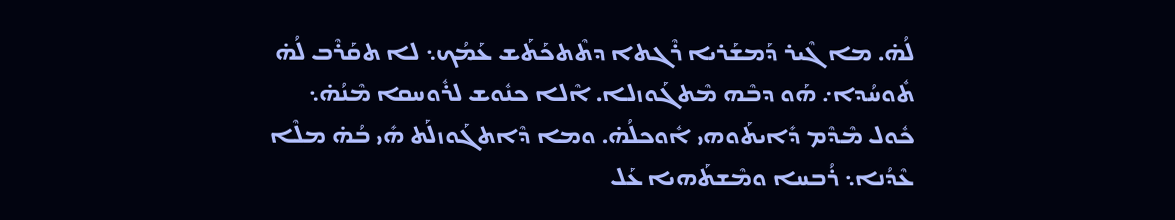ܠܳܗ̇. ܡܐ ܓܶܝܪ ܕܰܡܫܰܪܝܐ ܪܶܓܬܐ ܕܬܶܬܟܰܬܰܫ ܥܰܡܳܟ܆ ܠܐ ܬܩܰܪܶܒ ܠܳܗ̇ ܬܽܘܚܳܕܐ܇ ܗܰܘ ܕܒܶܗ ܡܶܬܓܰܘܙܠܐ. ܐܶܠܐ ܟܢܽܘܫ ܠܪܽܘܚܩܐ ܡܶܢܳܗ̇܆ ܟܽܘܠ ܡܶܕܶܡ ܕܺܐܝܬܰܘܗܝ ܐܽܘܟܠܳܗ̇. ܘܡܐ ܕܶܐܬܓܰܘܙܠܰܬ ܗܺܝ ܒܳܗ̇ ܡܠܶܐ ܥܶܕܳܢܐ܆ ܪܳܒܚܐ ܘܡܶܫܬܰܗܝܐ ܥܰܠ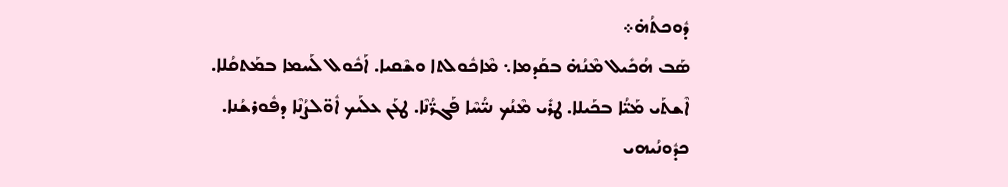ܕܽܘܟܬܳܗ̇܀
ܣܰܒ ܗܳܟܺܝܠ ܡܶܢܳܗ̇ ܒܩܰܕܡܐ܆ ܡܶܐܟܽܘܠܬܐ ܘܫܶܩܝܐ. ܐܰܟܽܘܠ ܠܰܚܡܐ ܒܡܰܬܩܳܠܐ. ܐܶܫܬܰܝ ܡܰܝ̈ܳܐ ܒܟܰܝܠܐ. ܛܪܺܝ ܡܶܢܳܟ ܢܝ̈ܳܚܶܐ ܦܰܓܪ̈ܳܢܶܐ. ܛܥܰܢ ܥܠܰܝܟ ܐܽܘ̈ܠܨܳܢܶܐ ܕܦܽܘܪܫܳܢܐ. ܟܕܽܘܢܳܝܗܝ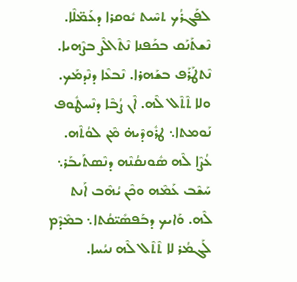ܠܦܰܓܪܳܟ ܬܚܶܝܬ ܝܽܘܩܪܐ ܕܥܰܡ̈ܠܶܐ. ܢܶܫܬܰܢܰܩ ܒܟܰܦܢܐ ܢܶܬܶܐܠܶܨ ܒܨܶܗܝܐ. ܢܶܬܛܰܪܰܦ ܒܫܰܗܪܐ. ܢܶܒܥܶܐ ܕܢܶܕܡܰܟ. ܘܠܐ ܬܶܬܶܠ ܠܶܗ. ܐܶܢ ܨܳܒܶܐ ܕܢܶܚܛܽܘܦ ܢܰܘܡܬܐ܆ ܛܪܽܘܕܶܝܗ̇ ܡܶܢ ܠܘܳܬܶܗ. ܥܳܨܶܐ ܠܶܗ ܣܽܘܢܩܳܢܶܗ ܕܢܶܣܬܰܝܒܰܪ܆ ܚܰܫܶܒ ܥܰܡܶܗ ܘܟܶܢ ܝܳܗܶܒ ܐܰܢܬ ܠܶܗ. ܘܰܐܝܟ ܕܒܰܦܣܺܝ̈ܩܳܬܐ܆ ܒܡܶܕܶܡ ܠܰܓܡܳܪ ܠܐ ܬܶܬܶܠ ܠܶܗ ܢܝܳܚܐ.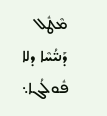ܡܶܛܽܠ ܕܰܢܝ̈ܳܚܶܐ ܕܠܐ ܦܽܘܠܳܓܐ܆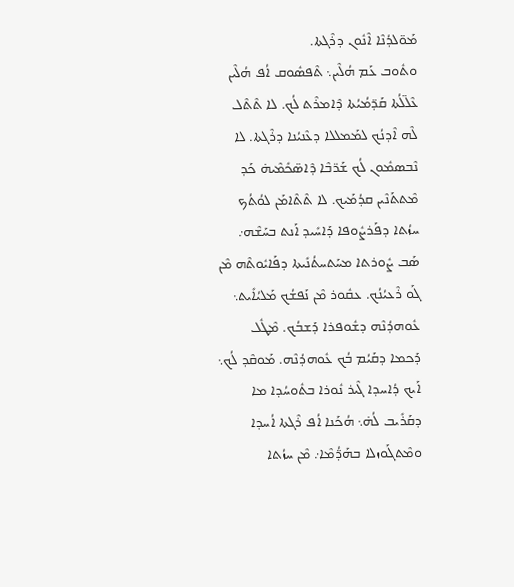ܡܰܘ̈ܠܕܳܢܶܐ ܐܶܢܽܘܢ ܕܪܶܓܬܐ.
ܘܬܽܘܒ ܥܰܡ ܗܳܠܶܝܢ܆ ܬܶܦܣܽܘܩ ܐܳܦ ܗܳܠܶܝܢ ܥܶܠ̈ܠܳܬܐ ܩܰܕ̈ܡܳܝܳܬܐ ܕܶܐܡܪܶܬ ܠܳܟ. ܠܐ ܬܶܬܶܠ ܠܶܗ ܐܶܕܢܳܟ ܠܡܰܡܠܠܐ ܕܥܶܢܝܳܢܐ ܕܪܶܓܬܐ. ܠܐ ܢܶܒܣܡܽܘܢ ܠܳܟ ܫܰܪ̈ܒܶܐ ܕܶܐܣ̈ܟܺܡܶܝܗ̇ ܟܰܕ ܡܶܬܬܰܢܶܝܢ ܩܕܳܡܰܝܟ. ܠܐ ܬܶܬܶܐܡܰܢ ܠܘܳܬܳܟ ܚܙܳܬܐ ܕܦܰܪܨܽܘܦܐ ܕܰܐܚܺܝܕ ܐܰܢܬ ܒܚܰܫܶܗ܇ ܣܰܒ ܨܽܘܪܬܐ ܡܚܰܬܚܬܳܢܺܝܬܐ ܕܦܰܐܝܽܘܬܶܗ ܡܶܢ ܓܰܘ ܪܶܥܝܳܢܳܟ. ܥܩܽܘܪ ܡܶܢ ܢܰܦܫܳܟ ܡܰܠܝܳܐܺܝܬ܆ ܥܽܘܗܕܳܢܶܗ ܕܫܽܘܦܪܐ ܕܰܫܒܳܟ. ܡܶܛܽܠ ܕܰܟܡܐ ܕܩܰܝܳܡ ܒܳܟ ܥܽܘܗܕܳܢܶܗ. ܡܰܘܩܶܕ ܠܳܟ܆ ܐܰܝܟ ܕܳܐܚܕܐ ܓܶܝܪ ܢܽܘܪܐ ܒܬܽܘܚܳܕܐ ܡܐ ܕܩܰܪܺܝܒ ܠܳܗ̇܆ ܗܳܟܰܢܐ ܐܳܦ ܪܶܓܬܐ ܐܳܚܕܐ ܘܡܶܬܓܰܘܙܠܐ ܒܗܰܕ̈ܳܡܶܐ܇ ܡܶܢ ܚܙܳܬܐ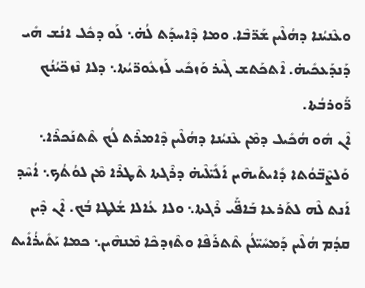ܘܥܶܢܝܳܢܐ ܕܗܳܠܶܝܢ ܫܰܪ̈ܒܶܐ. ܘܡܐ ܕܶܐܚܕܰܬ ܠܳܗ̇܆ ܠܰܘ ܕܟܽܠ ܐܢܳܫ ܗܺܝ ܕܰܢܕܰܥܟܺܝܗ̇. ܐܶܬܟܰܬܫ ܓܶܝܪ ܘܰܙܟܺܝ ܠܰܙܥܽܘܪ̈ܝܳܬܐ܆ ܕܠܐ ܢܶܙܟ̈ܝܳܢܳܟ ܪ̈ܰܘܪܒܳܬܐ.
ܐܶܢ ܗܽܘ ܗܳܟܺܝܠ ܕܡܶܢ ܥܶܢܝܳܢܐ ܕܗܳܠܶܝܢ ܕܶܐܡܪܶܬ ܠܳܟ ܬܶܬܢܰܟܪܶܐ܆ ܘܰܠܨܶܒ̈ܘܳܬܐ ܕܺܐܝܬܰܝܗܶܝܢ ܐܰܠܺܝ̈ܠܶܝܗ̇ ܕܪܶܓܬܐ ܬܶܛܪܶܐ ܡܶܢ ܠܘܳܬܳܟ܆ ܐܳܚܶܕ ܐܰܢܬ ܠܶܗ ܠܬܰܪܥܐ ܒܰܐܦ̈ܰܝ ܪܶܓܬܐ܆ ܘܠܐ ܥܳܐܠܐ ܫܳܠܛܐ ܒܳܟ. ܐܶܢ ܕܶܝܢ ܩܕܳܡ ܗܳܠܶܝܢ ܕܰܡܚܺܝ̈ܠܳܢ ܬܶܬܪܰܦܶܐ ܘܬܶܙܕܟܶܐ ܡܶܢܗܶܝܢ܆ ܟܡܐ ܝܰܬܺܝܪܳܐܺܝܬ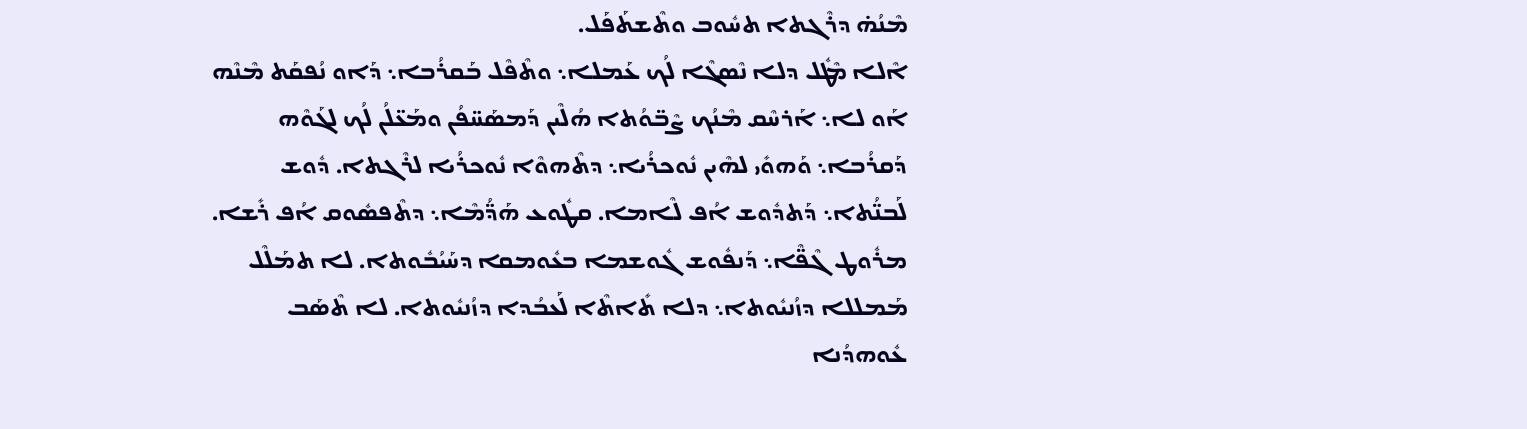ܡܶܢܳܗ̇ ܕܪܶܓܬܐ ܬܚܽܘܒ ܘܬܶܫܬܰܦܰܠ.
ܐܶܠܐ ܡܶܛܽܠ ܕܠܐ ܢܶܣܓܶܐ ܠܳܟ ܥܰܡܠܐ܆ ܘܬܶܦܶܠ ܒܰܩܪܳܒܐ܆ ܕܰܐܘ ܢܳܦܩܰܬ ܡܶܢܶܗ ܐܰܘ ܠܐ܆ ܐܰܪܚܶܩ ܡܶܢܳܟ ܨܶܒ̈ܘܳܬܐ ܗܳܠܶܝܢ ܕܰܡܣܰܚ̈ܦܳܢ ܘܡܰܥ̈ܠܳܢ ܠܳܟ ܠܓܰܘܶܗ ܕܰܩܪܳܒܐ܆ ܘܰܗܘܺܝ ܠܗܶܝܢ ܢܽܘܟܪܳܝܐ܆ ܕܬܶܗܘܶܐ ܢܽܘܟܪܳܝܐ ܠܪܶܓܬܐ. ܕܽܘܫ ܠܰܒܢ̈ܳܬܐ܆ ܕܰܬܕܽܘܫ ܐܳܦ ܠܶܐܡܐ. ܩܛܽܘܥ ܗܰܕ̈ܳܡܶܐ܆ ܕܬܶܦܣܽܘܩ ܐܳܦ ܪܺܫܐ. ܡܪܽܘܛ ܓܶܦ̈ܶܐ܆ ܕܰܢܦܽܘܫ ܓܽܘܫܡܐ ܒܥܽܘܡܩܐ ܕܚܰܝܳܒܽܘܬܐ. ܠܐ ܬܡܰܠܶܠ ܡܰܡܠܠܐ ܕܙܳܢܝܽܘܬܐ܆ ܕܠܐ ܬܺܐܬܶܐ ܠܰܥܒܳܕܐ ܕܙܳܢܝܽܘܬܐ. ܠܐ ܬܶܣܰܒ ܥܽܘܗܕܳܢܐ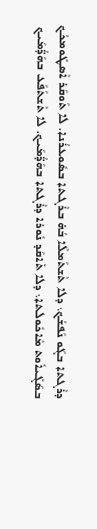ܕܪܶܓܬܐ ܒܓܰܘ ܢܰܦܫܳܟ܆ ܕܠܐ ܬܶܫܬܰܡܠܶܐ ܒܳܗ̇ ܒܪܶܓܬܐ ܒܣܽܘܥܪܳܢܐ. ܠܐ ܬܰܘܩܰܪ ܐܶܣܛܽܘܡܟܳܟ ܒܣܰܓܺܝܐܽܘܬ ܡܶܐܟܽܘܠܬܐ܆ ܕܠܐ ܬܺܐܩܰܕ ܢܽܘܪܐ ܕܪܶܓܬܐ ܒܗܰܕ̈ܳܡܰܝܟ. ܠܐ ܬܶܫܬܰܦܰܥ ܒܗܰܕ̈ܳܡܰܝܟ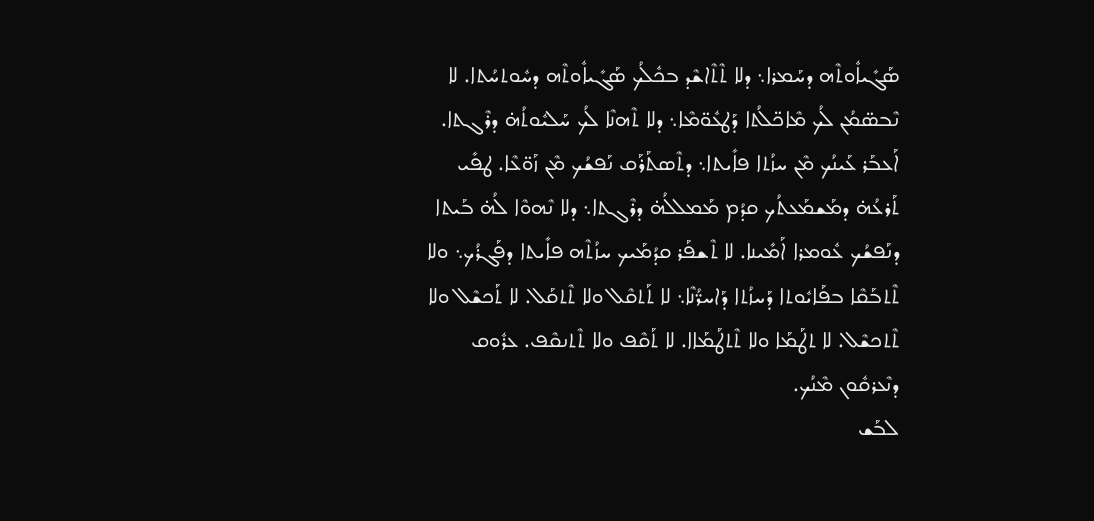ܣܰܓܺܝܐܽܘܬܶܗ ܕܚܰܡܪܐ܆ ܕܠܐ ܬܶܬܶܐܫܶܕ ܒܟܽܠܳܟ ܣܰܓܺܝܐܽܘܬܶܗ ܕܚܽܘܬܚܳܬܐ. ܠܐ ܢܶܒܣ̈ܡܳܢ ܠܳܟ ܡܶܐܟ̈ܠܳܬܐ ܕܰܛܥܽܘ̈ܡܶܐ܆ ܕܠܐ ܬܶܗܢܶܐ ܠܳܟ ܚܰܠܝܽܘܬܳܗ̇ ܕܪܶܓܬܐ. ܐܰܥܒܰܪ ܥܰܝܢܳܟ ܡܶܢ ܚܙܳܬܐ ܦܐܺܝܬܐ܆ ܕܬܶܣܬܰܪܰܩ ܢܰܦܫܳܟ ܡܶܢ ܙܰܘ̈ܥܶܐ. ܛܦܺܝ ܬܰܪܥܳܗ̇ ܕܡܰܫܡܰܥܬܳܟ ܩܕܳܡ ܡܰܡܠܠܳܗ̇ ܕܪܶܓܬܐ܆ ܕܠܐ ܢܶܗܘܶܐ ܠܳܗ̇ ܒܰܝܬܐ ܕܢܰܦܫܳܟ ܥܽܘܡܪܐ ܐܰܡܺܝܢܐ. ܠܐ ܬܶܫܦܰܪ ܩܕܳܡܰܝܟ ܚܙܳܬܶܗ ܦܐܺܝܬܐ ܕܦܰܓܪܳܟ܆ ܘܠܐ ܬܶܬܒܰܩܶܐ ܒܦܰܐܝܽܘܬܐ ܕܰܚܙܳܬܐ ܕܰܐܚܪ̈ܳܢܶܐ܆ ܠܐ ܬܰܬܩܶܠ ܘܠܐ ܬܶܬܩܰܠ. ܠܐ ܬܰܟܫܶܠ ܘܠܐ ܬܶܬܟܫܶܠ. ܠܐ ܬܛܰܡܰܐ ܘܠܐ ܬܶܬܛܰܡܰܐܐ. ܠܐ ܬܰܩܶܦ ܘܠܐ ܬܶܬܢܩܶܦ. ܥܪܽܘܩ ܕܢܶܥܪܩܽܘܢ ܡܶܢܳܟ.
ܠܒܰܫ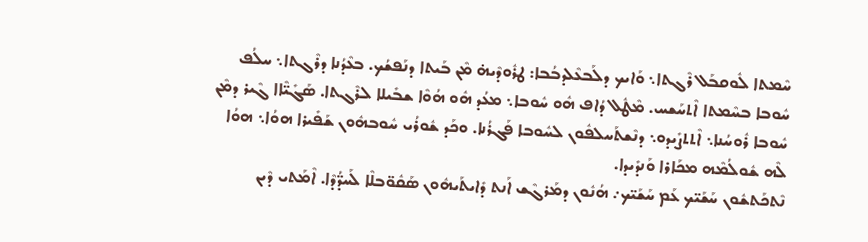ܚܶܡܬܐ ܠܽܘܩܒܰܠ ܪܶܓܬܐ܆ ܘܰܐܝܟ ܕܠܰܒܥܶܠܕܒܳܒܐ: ܛܪܽܘܕܶܝܗ̇ ܡܶܢ ܒܰܝܬܐ ܕܢܰܦܫܳܟ. ܒܥܶܕܳܢܐ ܕܪܶܓܬܐ܆ ܚܠܳܦ ܚܽܘܒܐ ܒܚܶܡܬܐ ܐܶܬܚܰܫܚ. ܡܶܛܽܠ ܕܳܐܦ ܗܽܘ ܚܽܘܒܐ܆ ܡܥܳܕ ܗܽܘ ܗܳܘܶܐ ܫܒܺܝܠܐ ܠܪܶܓܬܐ. ܣܰܓܺܝ̈ܶܐܐ ܓܶܝܪ ܕܡܶܢ ܚܽܘܒܐ ܪܽܘܚܳܢܐ܆ ܐܶܬܬܨܺܝܕܘ܆ ܕܢܶܫܬܰܚܠܦܽܘܢ ܠܚܽܘܒܐ ܦܰܓܪܳܢܐ. ܘܟܰܕ ܫܽܘܪܳܝ ܚܽܘܒܗܽܘܢ ܫܰܦܺܝܪܐ ܗܘܳܐ܆ ܗܘܳܐ ܠܶܗ ܫܽܘܠܳܡܶܗ ܡܟܰܐܪܐ ܘܰܢܕܺܝܕܐ.
ܢܶܬܟܰܬܫܽܘܢ ܚܰܫܰܝ̈ܟ ܥܰܡ ܚܰܫܰܝ̈ܟ܇ ܗܳܢܽܘܢ ܕܡܰܪܓܶܫ ܐܰܢܬ ܕܺܐܝܬܰܝܗܽܘܢ ܣܰܩܽܘ̈ܒܠܶܐ ܠܰܚܕ̈ܳܕܶܐ. ܐܶܡܰܬܝ ܕܶܝܢ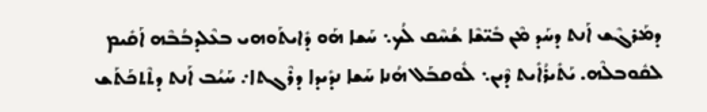ܕܡܰܪܓܶܫ ܐܰܢܬ ܕܚܰܕ ܡܶܢ ܒܺܝ̈ܫܶܐ ܫܳܚܶܩ ܠܳܟ܆ ܚܰܫܐ ܗܰܘ ܕܺܐܝܬܰܘܗܝ ܒܥܶܠܕܒܳܒܶܗ ܐܰܩܺܝܡ ܠܩܽܘܒܠܶܗ. ܝܰܬܺܝܪܳܐܺܝܬ ܕܶܝܢ܆ ܠܽܘܩܒܰܠ ܗܳܢܐ ܚܰܫܐ ܢܕܺܝܕܐ ܕܪܶܓܬܐ܇ ܚܰܝܳܒ ܐܰܢܬ ܕܬܶܬܟܰܬܰܫ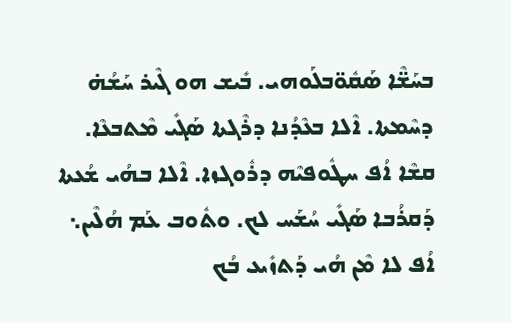ܒܚܰܫ̈ܶܐ ܣܰܩܽܘ̈ܒܠܰܘܗܝ. ܒܺܝܫ ܗܘ ܓܶܝܪ ܚܰܫܳܗ̇ ܕܚܶܡܬܐ. ܐܶܠܐ ܒܥܶܕܳܢܐ ܕܪܶܓܬܐ ܣܰܓܺܝ ܡܶܬܒܥܶܐ. ܩܫܶܐ ܐܳܦ ܚܛܽܘܦܝܶܗ ܕܪܽܘܓܙܐ. ܐܶܠܐ ܒܗܳܝ ܫܳܥܬܐ ܕܰܩܪܳܒܐ ܣܰܓܺܝ ܚܳܫܰܚ ܠܟ. ܘܬܽܘܒ ܥܰܡ ܗܳܠܶܝܢ܆ ܐܳܦ ܠܐ ܡܶܢ ܗܳܝ ܕܰܬܙܺܝܥ ܒܳܟ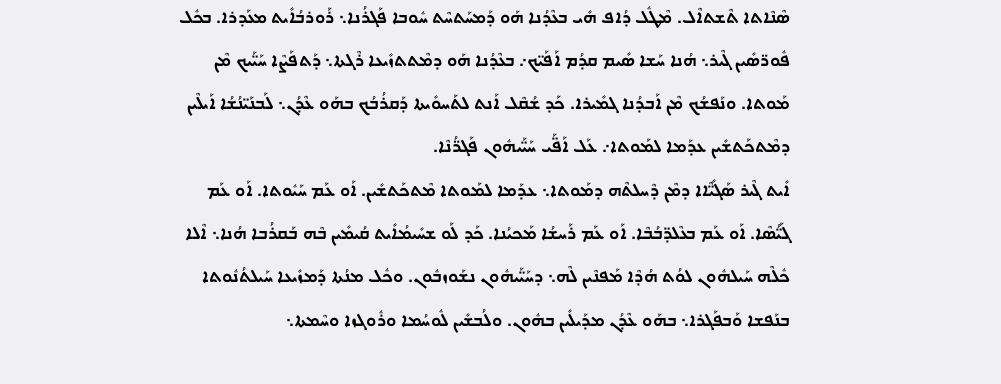ܣܶܢܶܐܬܐ ܬܶܫܬܐܶܠ. ܡܶܛܽܠ ܕܳܐܦ ܗܺܝ ܒܥܶܕܳܢܐ ܗܰܘ ܕܰܡܚܰܬܚܶܬ ܚܽܘܒܐ ܦܰܓܪܳܢܐ܆ ܪܰܘܪܒܳܐܺܝܬ ܡܥܰܕܪܐ. ܒܟܽܠ ܦܽܘܪ̈ܣܺܝܢ ܓܶܝܪ܆ ܗܳܢܐ ܚܰܫܐ ܣܺܝܡ ܩܕܳܡ ܐܰܦܰܝ̈ܟ܇ ܒܥܶܕܳܢܐ ܗܰܘ ܕܡܶܬܬܙܺܝܥܐ ܪܶܓܬܐ܆ ܕܰܬܦܰܨܶܐ ܚܰܝ̈ܰܝܟ ܡܶܢ ܡܰܘܬܐ. ܘܢܰܦܫܳܟ ܡܶܢ ܐܰܒܕܳܢܐ ܓܡܺܝܪܐ. ܟܰܕ ܫܳܩܶܠ ܐܰܢܬ ܠܬܰܚܘܺܝܬܐ ܕܰܩܪܳܒܳܟ ܒܗܰܘ ܥܶܕܳܢ܆ ܠܰܒܢܰܝ̈ܢܳܫܳܐ ܐܰܝܠܶܝܢ ܕܡܶܬܟܰܬܫܺܝܢ ܥܕܰܡܐ ܠܡܰܘܬܐ܇ ܥܰܠ ܐܰܦ̈ܰܝ ܚܰܝ̈ܰܝܗܽܘܢ ܦܰܓܪ̈ܳܢܶܐ.
ܐܺܝܬ ܓܶܝܪ ܣܰܓܺܝ̈ܶܐܐ ܕܡܶܢ ܕܶܚܠܬܶܗ ܕܡܰܘܬܐ܆ ܥܕܰܡܐ ܠܡܰܘܬܐ ܡܶܬܟܰܬܫܺܝܢ. ܐܰܘ ܥܰܡ ܚܰܝܽܘܬܐ. ܐܰܘ ܥܰܡ ܓܰܝ̈ܳܣܶܐ. ܐܰܘ ܥܰܡ ܒܥܶܠܕ̈ܒܳܒܶܐ. ܐܰܘ ܥܰܡ ܪܰܚܫܳܐ ܡܰܟܝܳܢܐ. ܟܰܕ ܠܰܘ ܫܚܺܝܡܳܐܺܝܬ ܩܳܝܡܺܝܢ ܒܶܗ ܒܰܩܪܳܒܐ ܗܳܢܐ܆ ܐܶܠܐ ܟܽܠܶܗ ܚܰܝܠܗܽܘܢ ܠܘܳܬ ܗܳܕܶܐ ܡܰܦܢܶܝܢ ܠܶܗ܆ ܕܚܰܝ̈ܰܝܗܽܘܢ ܢܫܰܘܙܒܽܘܢ. ܘܟܽܠ ܡܢܳܬܐ ܕܰܡܙܺܝܥܐ ܚܰܝܠܬܳܢܽܘܬܐ ܒܢܰܦܫܐ ܘܰܒܦܰܓܪܐ܆ ܒܗܰܘ ܥܶܕܳܢ ܡܕܰܝܠܺܝܢ ܒܗܽܘܢ. ܘܠܳܒܫܺܝܢ ܠܽܘܚܳܡܐ ܘܪܽܘܓܙܐ ܘܚܶܡܬܐ܆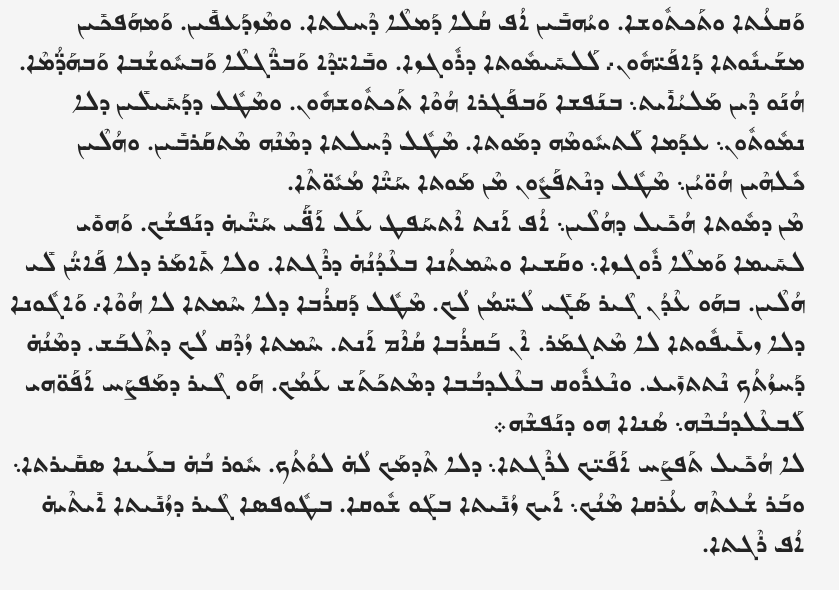ܘܰܩܥܳܬܐ ܘܬܰܟܬܽܘܫܐ. ܘܝܳܗܒܺܝܢ ܐܳܦ ܩܳܠܐ ܕܰܡܠܶܐ ܕܶܚܠܬܐ. ܘܡܶܙܕܰܥܦܺܝܢ. ܘܰܡܗܰܦܟܺܝܢ ܡܫܰܝܢܽܘܬܐ ܕܰܐܦܰܝ̈ܗܽܘܢ܇ ܠܰܠܚܺܝܡܽܘܬܐ ܕܪܽܘܓܙܐ. ܘܒܺܐܝ̈ܕܶܐ ܘܰܒܪ̈ܶܓܠܶܐ ܘܰܒܚܽܘܫܳܒܐ ܘܰܒܗܰܕ̈ܳܡܶܐ. ܗܳܢܰܘ ܕܶܝܢ ܡܰܠܝܳܐܺܝܬ܆ ܒܢܰܦܫܐ ܘܰܒܦܰܓܪܐ ܗܳܘܶܐ ܬܰܟܬܽܘܫܗܽܘܢ. ܘܡܶܛܽܠ ܕܕܰܚܺܝܠܺܝܢ ܕܠܐ ܢܡܽܘܬܽܘܢ܆ ܥܕܰܡܐ ܠܰܬܚܽܘܡܶܗ ܕܡܰܘܬܐ. ܡܶܛܽܠ ܕܶܚܠܬܐ ܕܡܶܢܶܗ ܡܶܬܩܰܪܒܺܝܢ. ܘܗܳܠܶܝܢ ܟܽܠܗܶܝܢ ܗܳܘ̈ܝܳܢ܆ ܡܶܛܽܠ ܕܢܶܬܦܰܨܽܘܢ ܡܶܢ ܡܰܘܬܐ ܚܰܝ̈ܶܐ ܡܳܝܽܘ̈ܬܶܐ.
ܡܶܢ ܕܡܽܘܬܐ ܗܳܟܺܝܠ ܕܗܳܠܶܝܢ܆ ܐܳܦ ܐܰܢܬ ܐܶܬܚܰܦܛ ܥܰܠ ܐܰܦ̈ܰܝ ܚܰܝ̈ܶܝܗ̇ ܕܢܰܦܫܳܟ. ܘܰܗܘܺܝ ܠܚܺܝܡܐ ܘܰܡܠܶܐ ܪܽܘܓܙܐ܆ ܘܩܰܫܝܐ ܘܚܶܡܬܳܢܐ ܒܥܶܕܳܢܳܗ̇ ܕܪܶܓܬܐ. ܘܠܐ ܬܺܐܡܰܪ ܕܠܐ ܦܰܐܝ̈ܳܢ ܠܺܝ ܗܳܠܶܝܢ. ܒܗܰܘ ܥܶܕܳܢ ܓܶܝܪ ܣܰܓܺܝ ܠܳܚ̈ܡܳܢ ܠܳܟ. ܡܶܛܽܠ ܕܰܩܪܳܒܐ ܕܠܐ ܚܶܡܬܐ ܠܐ ܗܳܘܶܐ܇ ܘܰܐܓܽܘܢܐ ܕܠܐ ܙܥܺܝܦܽܘܬܐ ܠܐ ܡܶܬܓܡܰܪ. ܐܶܢ ܒܰܩܪܳܒܐ ܩܳܐܶܡ ܐܰܢܬ. ܚܶܡܬܐ ܙܳܕܶܩ ܠܳܟ ܕܬܶܠܒܰܫ. ܕܡܶܢܳܗ̇ ܕܰܚܙܳܬܳܟ ܢܶܬܬܙܺܝܥ. ܘܢܶܥܪܽܘܩ ܒܥܶܠܕܒܳܒܐ ܕܡܶܬܟܰܬܰܫ ܥܰܡܳܟ. ܗܰܘ ܓܶܝܪ ܕܡܰܦܨܰܚ ܐܰܦܰܘ̈ܗܝ ܠܰܒܥܶܠܕܒܳܒܶܗ܆ ܣܳܢܐܐ ܗܘ ܕܢܰܦܫܶܗ܀
ܠܐ ܗܳܟܺܝܠ ܬܰܦܨܰܚ ܐܰܦܰܝ̈ܟ ܠܪܶܓܬܐ܆ ܕܠܐ ܬܶܕܡܰܟ ܠܳܗ̇ ܠܘܳܬܳܟ. ܚܽܘܪ ܒܳܗ̇ ܒܥܰܝܢܐ ܣܩܺܝܪܬܐ܆ ܘܒܰܪ ܫܳܥܬܶܗ ܥܳܪܩܐ ܡܶܢܳܟ܆ ܐܰܝܟ ܙܳܢܺܝܬܐ ܒܓܰܘ ܫܽܘܩܐ. ܒܛܽܘܦܣܐ ܓܶܝܪ ܕܙܳܢܺܝܬܐ ܐܺܝܬܶܝܗ̇ ܐܳܦ ܪܶܓܬܐ.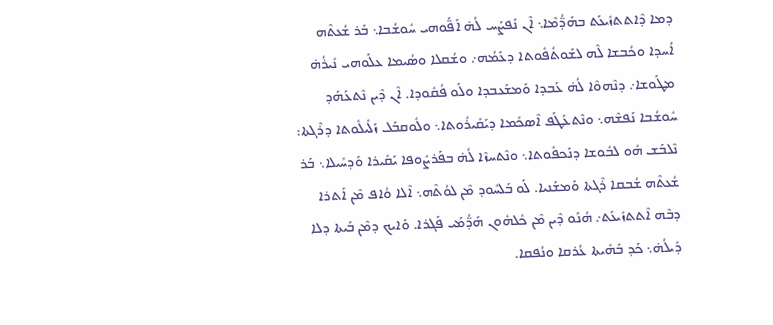ܕܡܐ ܕܶܐܬܬܙܺܝܥܰܬ ܒܗܰܕ̈ܳܡܶܐ܆ ܐܶܢ ܢܰܦܨܰܚ ܠܳܗ̇ ܐܰܦ̈ܰܘܗܝ ܚܽܘܫܳܒܐ܆ ܒܰܪ ܫܳܥܬܶܗ ܐܳܚܕܐ ܘܟܳܒܫܐ ܠܶܗ ܠܫܰܘܬܳܦܽܘܬܐ ܕܥܰܡܳܗ܇ ܘܫܳܩܠܐ ܘܣܳܝܡܐ ܥܠܰܘܗܝ ܢܺܝܪܳܗ̇ ܡܛܰܘܫܐ܇ ܕܢܶܗܘܶܐ ܠܳܗ̇ ܥܰܒܕܐ ܘܰܡܫܰܥܒܕܐ ܘܠܰܘ ܦܳܩܽܘܕܐ. ܐܶܢ ܕܶܝܢ ܢܶܬܥܰܗܰܕ ܚܽܘܫܳܒܐ ܢܰܦܫܶܗ܆ ܘܢܶܬܥܰܛܰܦ ܐܶܣܟܺܡܐ ܕܝܰܩܺܝܪܽܘܬܐ܆ ܘܠܽܘܩܒܰܠ ܙܰܠܺܝܠܽܘܬܐ ܕܪܶܓܬܐ: ܢܶܠܒܰܫ ܗܽܘ ܠܒܽܘܫܐ ܕܢܰܟܦܽܘܬܐ܆ ܘܢܶܬܚܙܶܐ ܠܳܗ̇ ܒܦܰܪܨܽܘܦܐ ܝܰܩܺܝܪܐ ܘܰܕܚܺܝܠܐ܆ ܒܰܪ ܫܳܥܬܶܗ ܫܳܒܩܐ ܪܶܓܬܐ ܘܰܡܫܰܢܝܐ. ܠܰܘ ܒܰܠܚܽܘܕ ܡܶܢ ܠܘܳܬܶܗ܆ ܐܶܠܐ ܘܳܐܦ ܡܶܢ ܐܰܬܪܐ ܕܒܶܗ ܐܶܬܬܙܺܝܥܰܬ܇ ܗܳܢܰܘ ܕܶܝܢ ܡܶܢ ܟܽܠܗܽܘܢ ܗܰܕ̈ܳܡܰܝ ܦܰܓܪܐ. ܘܰܐܝܟ ܕܡܶܢ ܒܰܝܬܐ ܕܠܐ ܕܺܝܠܳܗ̇܆ ܟܰܕ ܒܰܗܺܝܬܐ ܥܳܪܩܐ ܘܢܳܦܩܐ.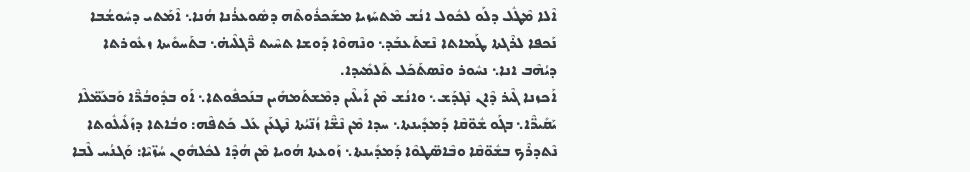ܐܶܠܐ ܡܶܛܽܠ ܕܠܰܘ ܠܟܽܘܠ ܐܢܳܫ ܡܶܬܚܰܙܝܐ ܡܫܰܟܪܽܘܬܶܗ ܕܣܽܘܥܪܳܢܐ ܗܳܢܐ܆ ܐܶܡܰܬܝ ܕܚܽܘܫܳܒܐ ܢܰܟܦܐ ܠܪܶܓܬܐ ܛܰܡܐܬܐ ܢܶܫܬܰܥܒܰܕ܆ ܘܢܶܗܘܶܐ ܕܰܘܫܐ ܬܚܶܝܬ ܪ̈ܶܓܠܶܝܗ̇܆ ܒܬܰܚܘܺܝܬܐ ܙܥܽܘܪܬܐ ܕܝܳܗܶܒ ܐܢܐ܆ ܢܚܽܘܪ ܘܢܶܣܬܰܟܰܠ ܬܰܠܡܺܝܕܐ.
ܐܰܟܙܢܐ ܓܶܝܪ ܕܶܐܢ ܢܶܓܕܰܫ܆ ܘܐܢܳܫ ܡܶܢ ܐܰܝܠܶܝܢ ܕܡܶܫܬܰܡܗܺܝܢ ܒܢܰܟܦܽܘܬܐ܆ ܐܰܘ ܒܕܽܘܒܳܪ̈ܶܐ ܘܰܒܥܰܡ̈ܠܶܐ ܝܰܩܺܝܖ̈ܶܐ܆ ܒܓܰܘ ܫܽܘ̈ܩܶܐ ܕܰܡܕܺܝܢܬܐ܆ ܚܕܐ ܡܶܢ ܢܶܫ̈ܶܐ ܙܳܢ̈ܝܳܬܐ ܢܶܛܥܰܢ ܥܰܠ ܟܰܬܦܶܗ: ܘܒܳܐܬܐ ܕܙܰܠܺܝܠܽܘܬܐ ܢܶܬܕܪܶܟ ܒܫܽܘ̈ܩܶܐ ܘܒܶܐܣ̈ܛܘܶܐ ܕܰܡܕܺܝܢܬܐ܆ ܙܰܘܥܬܐ ܗܳܘܝܐ ܡܶܢ ܗܳܕܶܐ ܠܟܽܠܗܽܘܢ ܚܳܙ̈ܝܶܐ: ܘܰܓܢܳܚ ܠܶܒܐ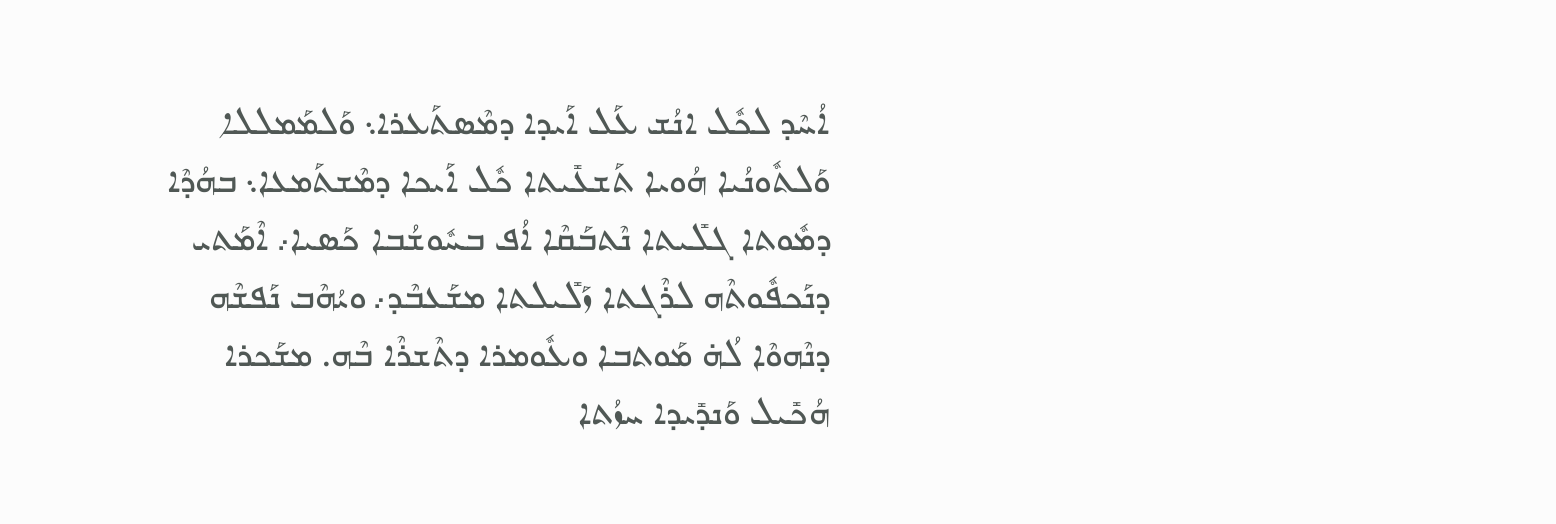ܐܳܚܶܕ ܠܟܽܠ ܐܢܳܫ ܥܰܠ ܐܰܝܕܐ ܕܡܶܣܬܰܥܪܐ܆ ܘܰܠܡܰܡܠܠܐ ܘܰܠܬܽܘܢܳܝܐ ܗܳܘܝܐ ܬܰܫܥܺܝܬܐ ܟܽܠ ܐܰܝܟܐ ܕܡܶܫܬܰܡܥܐ܆ ܒܗܳܕܶܐ ܕܡܽܘܬܐ ܓܠܺܝܬܐ ܢܶܬܒܰܩܶܐ ܐܳܦ ܒܚܽܘܫܳܒܐ ܟܰܣܝܐ܇ ܐܶܡܰܬܝ ܕܢܰܟܦܽܘܬܶܗ ܠܪܶܓܬܐ ܙܰܠܺܝܠܬܐ ܡܫܰܥܒܶܕ܇ ܘܝܳܗܶܒ ܢܰܦܫܶܗ ܕܢܶܗܘܶܐ ܠܳܗ̇ ܡܰܘܬܒܐ ܘܥܽܘܡܪܐ ܕܬܶܫܪܶܐ ܒܶܗ. ܡܫܰܟܪܐ ܗܳܟܺܝܠ ܘܰܢܕܺܝܕܐ ܚܙܳܬܐ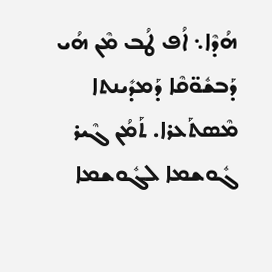ܗܳܕܶܐ܆ ܐܳܦ ܛܳܒ ܡܶܢ ܗܳܝ ܕܰܒܫܽܘ̈ܩܶܐ ܕܰܡܕܺܝܢܬܐ ܡܶܣܬܰܥܪܐ. ܬܰܡܳܢ ܓܶܝܪ ܓܽܘܫܡܐ ܠܓܽܘܫܡܐ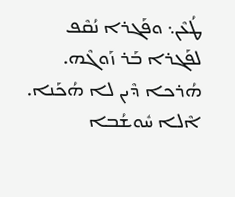ܛܳܥܶܢ܆ ܘܦܰܓܪܐ ܢܳܩܶܦ ܠܦܰܓܪܐ ܒܰܪ ܙܰܘܓܶܗ. ܗܳܪܟܐ ܕܶܝܢ ܠܐ ܗܳܟܰܢܐ. ܐܶܠܐ ܚܽܘܫܳܒܐ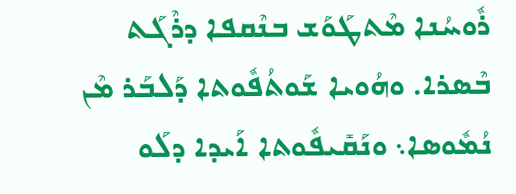ܪܽܘܚܳܢܐ ܡܶܬܛܰܘܰܫ ܒܢܶܩܦܐ ܕܪܶܓܰܬ ܒܶܣܪܐ. ܘܗܳܘܝܐ ܫܰܘܬܳܦܽܘܬܐ ܕܰܠܒܰܪ ܡܶܢ ܢܳܡܽܘܣܐ܆ ܘܢܰܩܺܝܦܽܘܬܐ ܐܰܝܕܐ ܕܠܰܘ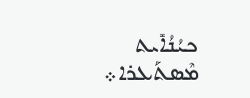ܟܝܳܢܳܐܺܝܬ ܡܶܣܬܰܥܪܐ܀